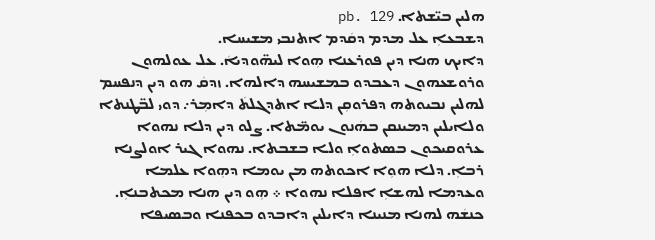ܗܠܝܢ ܒܝ̈ܫܬܐ. pb. 129
ܕܫܒܥܐܼ ܥܠ ܡܕܡ ܕܩܿܕܡ ܐܬܢܒܝ ܡܫܝܚܐ.
ܕܐܝܟ ܗܢܐ ܕܝܢ ܦܘܪܥܢܐ ܗܼܘܐ ܠܝܗ̈ܘܕܝܐܿ. ܥܠ ܥܘܠܗܘܢ ܘܪܘܫܥܗܘܢ ܕܥܒܕܘ ܒܡܫܝܚܗ ܕܐܠܗܐ. ܙܕܩܿ ܗܘ ܕܝܢ ܕܢܦܚܡ ܠܗܠܝܢ ܢܒܝܘܬܗ ܕܦܪܘܩܼܢ ܕܠܐ ܐܬܕܓܠܬܿ ܕܐܡܼܪ܇ ܕܘܝ ܠܒ̈ܛܢܬܐ ܘܠܐܝܠܝܢ ܕܡܝܢܩܢ ܒܗܿܢܘܢ ܝܘܡ̈ܬܐ. ܨܠܘ ܕܝܢ ܕܠܐ ܢܗܘܐ ܥܪܘܩܝܟܘܢ ܒܣܬܘܐܼ ܘܠܐ ܒܫܒܬܐ. ܢܗܘܐ ܓܝܪ ܐܘܠܨܢܐ ܪܒܐܼ. ܕܠܐ ܗܘܼܐ ܐܟܘܬܗ ܡܢ ܝܘܡܐ ܕܗܼܘܐ ܥܠܡܐ ܘܥܕܡܐ ܠܗܫܐܼ ܐܦܠܐ ܢܗܘܐ ܀ ܗܼܘ ܕܝܢ ܗܢܐ ܡܟܬܒܢܐܼ. ܟܢܫܿܗ ܠܗܢܐ ܡܢܝܢܐ ܕܐܝܠܝܢ ܕܐܒܕܘ ܒܟܦܢܐ ܘܒܣܝܦܐ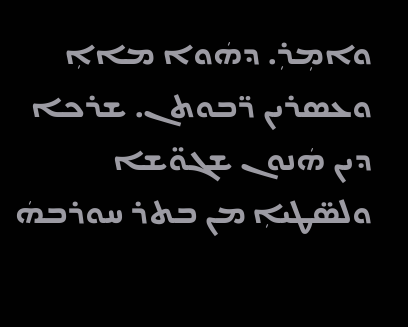ܘܐܡܼܪܼ. ܕܗܿܘܐ ܡܐܐܼ ܘܥܣܪܝܢ ܪ̈ܒܘܬܢ. ܫܪܟܐ ܕܝܢ ܗܿܢܘܢ ܫܓܘ̈ܫܐ ܘܠܣ̈ܛܝܐܼ ܡܢ ܒܬܪ ܚܘܪܒܗܿ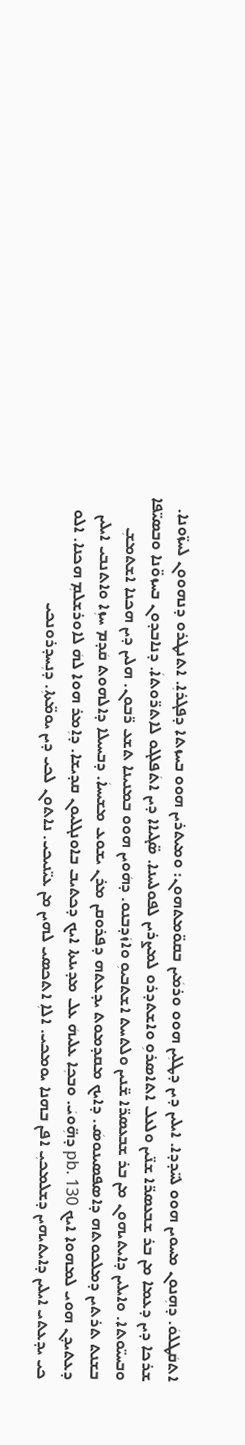ܐܬܩܿܛܠܘܿ. ܕܗܼܢܘܢ ܡܚܘܝܢ ܗܘܘ ܠܚ̈ܕܕܐ. ܐܝܠܝܢ ܕܝܢ ܕܛܠܼܝܢ ܗܘܘ ܘܪܡܿܝܢ ܒܩܘ̈ܡܬܗܘܢ: ܘܡܝܬܪܝܢ ܗܘܘ ܒܚܙܬܐ ܕܦܓܪܐܼ. ܐܬܢܛܪܘ ܕܢܗܘܘܢ ܠܚܙ̈ܘܢܐ. ܫܪܟܐ ܕܝܢ ܕܥܡܐ ܡܢ ܒܪ ܫܒܥܣܪ̈ܐ ܫܢ̈ܝܢ ܘܠܥܠ ܐܬܐܣܪܘܼ ܘܐܫܬܕܪܘ ܠܡܨܪܝܢ ܠܦܘܠܚܢܐ. ܣ̈ܓܝܐܐ ܕܝܢ ܐܬܿܦܠܓܘ ܠܐܬܪ̈ܘܬܐܿ. ܕܢܐܒܕܘܢ ܒܚܙܘ̈ܢܐ ܘܒܣܝ̈ܦܐ ܘܒܚܝ̈ܘܬܐ. ܘܐܝܠܝܢ ܕܐܝܬܝܗܘܢ ܡܢ ܒܪ ܫܒܥܣܪ̈ܐ ܫ̈ܢܝܢ ܘܠܬܚܬ ܐܫܬܒܝܘܼ ܘܐܙܿܕܒܢܘ. ܕܗܿܘܝܢ ܗܘܘ ܒܡܢܝܢܐ ܬܫܥ ܪ̈ܒܘܢ. ܗܠܝܢ ܕܝܢ ܗܟܢܐ ܐܫܬܡܫܼ ܒܫܢܬ ܬܪܬܝܢ ܕܡܠܟܘܬܗ ܕܐܣܦܣܝܢܘܣܿ. ܕܐܝܟ ܡܩܕܡܘܬ ܝܕܥܬܗ ܕܦܪܘܩܢ ܡܪܢ ܝܫܘܥ ܡܫܝܚܐܿ. ܕܒܚܝܠܐ ܕܐܠܗܘܬ ܩܿܕܡ ܚܙܼܐ ܘܐܬܢܒܝ ܐܝܠܝܢ ܕܥܬܝܕܢ ܗܘܝ ܠܡܗܘܐ ܐܝܟ pb. 130 ܕܗܼ̈ܘܝܿ. ܘܒܟܼܐ ܥܠܝܗܿ ܥܠ ܡܕܝܢܬܐ ܐܝܟ ܕܟܬܝܒ ܒܐܘܢܓܠܝܘܢ ܩܕܝܫܐ. ܕܐܼܡܪ ܗܘܐ ܠܗܿ ܠܐܘܪܫܠܡܼ ܗܟܢܐ. ܐܠܘ ܟܝ ܝܕܥܬܝ ܐܝܠܝܢ ܕܐܝܬܝܗܝܢ ܕܫܠܡܟܝܼ ܐܦܢ ܒܗܢܐ ܝܘܡܟܝ. ܐܠܐܼ ܐܬܟܣܝ ܠܗܝܢ ܡܢ ܥܝ̈ܢܝܟܝ. ܢܐܬܘܢ ܠܟܝ ܕܝܢ ܝܘܡ̈ܬܐܼ. ܕܢܼܚܕܪܘܢܟܝ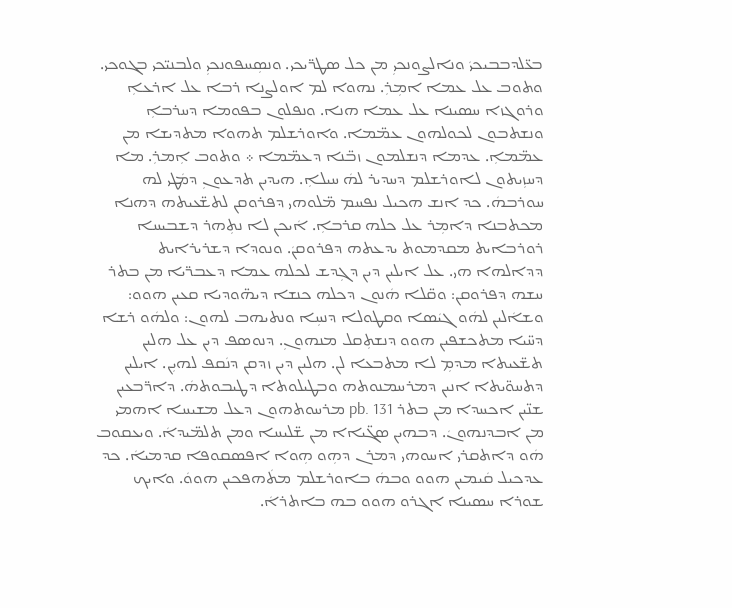ܒܥ̈ܠܕܒܒܝܟܝܿ ܘܢܐܠܨܘܢܟܝܼ ܡܢ ܟܠ ܣܛܪ̈ܝܟܝ. ܘܢܣܼܚܦܘܢܟܝܼ ܘܠܒܢܝ̈ܟܝ ܒܓܘܟܝ. ܘܬܘܒ ܥܠ ܥܡܐ ܐܡܼܪܼ. ܢܗܘܐ ܠܡ ܐܘܠܨܢܐ ܪܒܐ ܥܠ ܐܪܥܐܼ ܘܪܘܓܙܐ ܚܣܝܢܐ ܥܠ ܥܡܐ ܗܢܐ. ܘܢܦܠܘܢ ܒܦܘܡܐ ܕܚܪܒܐܼ ܘܢܫܬܒܘܢ ܠܟܘܠܗܘܢ ܥܡ̈ܡܐ. ܘܐܘܪܫܠܡ ܬܗܘܐ ܡܬܕܝܫܐ ܡܢ ܥܡ̈ܡܐܼ. ܥܕܡܐ ܕܢܫܠܡܘܢ ܙܒ̈ܢܐ ܕܥܡ̈ܡܐ ܀ ܘܬܘܒ ܐܼܡܪܼ. ܡܐ ܕܚܙܼܝܬܘܢ ܠܐܘܪܫܠܡ ܕܚܕܝܪ ܠܗܿ ܚܝܠܐܼ. ܗܝܕܝܢ ܬܕܥܘܢܼ ܕܡܿܛܝ ܠܗ ܚܘܪܒܗܿ. ܟܕ ܐܢܫ ܗܟܝܠ ܢܦܚܡ ܡ̈ܠܘܗܝ ܕܦܪܘܩܢ ܠܬܫ̈ܥܝܬܗ ܕܗܢܐ ܡܟܬܒܢܐ ܕܐܡܼܪ ܥܠ ܟܠܗ ܩܪܒܐܼ. ܐܿܝܟܢ ܠܐ ܢܬܼܗܪ ܕܫܒܝܚܐ ܪܘܪܒܐܝܬ ܡܩܕܡܘܬ ܝܕܥܬܗ ܕܦܪܘܩܢܿ. ܘܢܘܕܐ ܕܫܪܝܪܐܝܬ ܕܕܐܠܗܐ ܗܝ. ܥܠ ܐܝܠܝܢ ܕܝܢ ܕܓܼܕܫ ܠܟܠܗ ܥܡܐ ܕܥܒܪ̈ܝܐ ܡܢ ܒܬܪ ܚܫܗ ܕܦܪܘܩܢ: ܘܩ̈ܠܐ ܗܿܢܘܢ ܕܟܠܗ ܟܢܫܐ ܕܝܗ̈ܘܕܝܐ ܩܥܝܢ ܗܘܘ: ܘܫܐܿܠܝܢ ܠܗܿܘ ܓܝܿܣܐ ܘܩܛܘܠܐ ܕܢܚܼܐ ܘܢܬܝܗܒ ܠܗܘܢ: ܘܠܗܿܘ ܪܫܐ ܕܚ̈ܝܐ ܡܬܟܫܦܝܢ ܗܘܘ ܕܢܫܬܼܩܠ ܡܢܗܘܢܼ. ܕܢܘܣܦ ܕܝܢ ܥܠ ܗܠܝܢ ܬܫ̈ܥܝܬܐ ܡܕܡܼ ܠܐ ܡܬܒܥܐ ܠܢ. ܗܠܝܢ ܕܝܢ ܙܕܩܢ ܕܢܿܩܦ ܠܗܝܼܢ. ܐܝܠܝܢ ܕܬܚܘ̈ܝܬܐ ܐܢܝܢ ܕܡܪܚܡܢܘܬܗ ܘܒܛܝܠܘܬܐ ܕܛܝܒܘܬܗܿ. ܕܐܪ̈ܒܥܝܢ ܫܢ̈ܝܢ ܐܟܚܕܐ ܡܢ ܒܬܪ pb. 131 ܡܪܚܘܬܗܘܢ ܕܥܠ ܡܫܝܚܐ ܐܗܡܝ ܡܢ ܐܒܕܢܗܘܢܿ. ܕܒܗܝܢ ܣܓ̈ܝܐܐ ܡܢ ܫ̈ܠܝܚܐ ܘܡܢ ܬܠܡ̈ܝܕܐܿ. ܘܝܥܩܘܒ ܗܿܘ ܕܐܬܩܪܝ ܐܚܘܗܝ ܕܡܪܢ ܕܗܼܘ ܗܼܘܐ ܐܦܣܩܘܦܐ ܩܕܡܝܐܿ. ܟܕ ܥܕܟܝܠ ܩܿܝܡܝܢ ܗܘܘ ܘܒܗܿ ܒܐܘܪܫܠܡ ܡܬܿܗܦܟܝܢ ܗܘܘܿ. ܘܐܝܟ ܫܘܪܐ ܚܣܝܢܐ ܐܓܪܘ ܗܘܘ ܒܗ ܒܐܬܪܐܿ.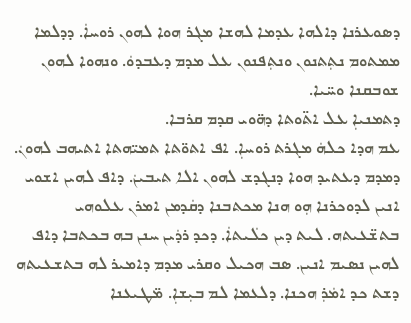ܕܣܘܥܪܢܐ ܕܐܠܗܐ ܥܕܡܐ ܠܗܫܐ ܡܓܪ ܗܘܐ ܠܗܘܢ ܪܘܚܐܿ. ܕܕܠܡܐ ܡܡܬܘܡ ܢܬܼܬܢܘܢ ܘܢܬܼܦܢܘܢ ܥܠ ܡܕܡ ܕܥܒܕܘܿ. ܘܢܗܘܐ ܠܗܘܢ ܫܘܒܩܢܐ ܘܚ̈ܝܐ.
ܕܬܡܢܝܐܼ ܥܠ ܐܬ̈ܘܬܐ ܕܗ̈ܘܝ ܩܕܡ ܩܪܒܐ.
ܥܡ ܗܕܐ ܟܠܗܿ ܡܓܪܬ ܪܘܚܐܼ. ܐܦ ܐܬܘ̈ܬܐ ܬܡܝ̈ܗܬܐ ܐܬܝܗܒ ܠܗܘܢܿ. ܕܡܕܡ ܕܥܬܝܕ ܗܘܐ ܕܢܓܕܫ ܠܗܘܢ ܐܠܐ ܬܝܒܝܢܿ. ܕܐܦ ܠܗܝܢ ܐܫܘܝ ܐܢܝܢ ܠܕܘܟܪܢܐ ܗܼܘ ܗܢܐ ܡܟܬܒܢܐ ܕܩܿܕܡܢ ܐܡܪܢ ܥܠܘܗܝ ܒܬܫ̈ܥܝܬܗ. ܠܝܬ ܕܝܢ ܟܠܿܝܬܐܿ. ܕܟܕ ܪܕܿܝܢ ܚܢܢ ܒܗ ܒܟܬܒܐ ܕܐܦ ܠܗܝܢ ܢܣܝܡ ܐܢܝܢ. ܣܒ ܗܟܝܠ ܘܩܪܝ ܡܕܡ ܕܐܡܝܪ ܠܗ ܒܬܫܥܝܬܗ ܕܫܬ ܟܕ ܐܡܿܪܼ ܗܟܢܐ. ܕܠܥܡܐ ܠܡ ܒܝܼܫܐܼ. ܡ̈ܛܝܥܢܐ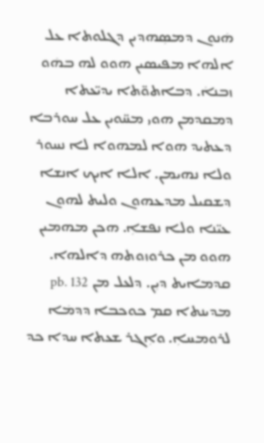ܗܿܢܘܢ ܕܡܣܼܗܕܝܢ ܕܓܠܘܬܐ ܥܠ ܐܠܗܐ ܡܦܝܣܝܢ ܗܘܘ ܠܗ ܒܗܿܘ ܙܒܢܐܿ. ܕܒܐܬܘ̈ܬܐ ܝܕܝ̈ܥܬܐ ܕܡܩܕܡܢ ܗܘܝ ܡܚ̈ܘܝܢ ܥܠ ܚܘܪܒܐ ܕܥܬܝܕ ܗܘܐ ܠܡܗܘܐ ܠܐ ܢܚܘܪ ܘܠܐ ܢܗܝܡܢ. ܐܠܐ ܐܝܟ ܐܢܫܐ ܕܫܩܝܠ ܡܕܥܗܘܢ ܘܠܝܬ ܠܗܘܢ ܥܝ̈ܢܐ ܘܠܐ ܢܦܫܐܼ. ܗܟܢ ܡܗܡܝܢ ܗܘܘ ܡܢ ܟܪܘܙܘܬܗ ܕܐܠܗܐ. ܩܕܡܐܝܬ ܕܝܼܢ. ܕܠܥܠ ܡܢ pb. 132 ܡܕܝܢܬܐ ܩܡ ܟܘܟܒܐ ܕܕܡܿܐ ܠܪܘܡܚܐܼ. ܘܐܼܓܪ ܫܥܬܐ ܚܕܐ ܟܕ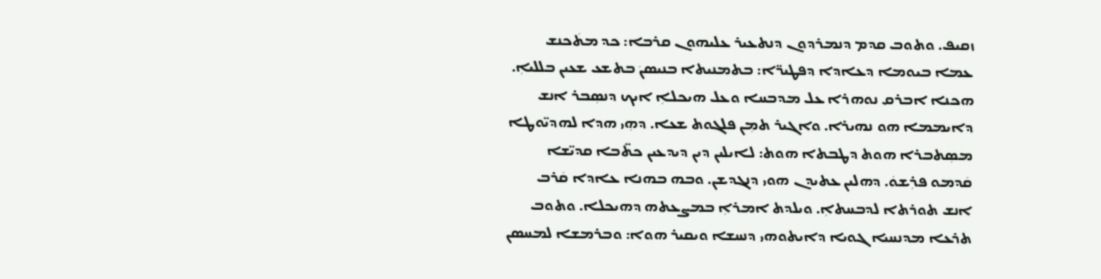ܙܩܝܦ. ܘܬܘܒ ܩܕܡ ܕܢܡܪܕܘܢ ܕܢܬܥܝܪ ܥܠܝܗܘܢ ܩܪܒܐ: ܟܕ ܡܬܿܟܢܫ ܥܡܐ ܒܝܘܡܐ ܕܥܐܕܐ ܕܦܛܝܪ̈ܐ: ܒܬܡܢܝܬܐ ܒܢܝܣܢܿ ܒܬܫܥ ܫܥܝܢ ܒܠܠܝܐܼ. ܗܟܢܐ ܐܒܪܩ ܢܘܗܪܐ ܥܠ ܡܕܒܚܐ ܘܥܠ ܗܝܟܠܐܼ ܐܝܟ ܕܢܣܼܒܪ ܐܢܫ ܕܐܝܡܡܐ ܗܘ ܢܗܝܪܐ. ܘܐܓܝܪ ܬܡܼܢ ܦܠܓܘܬ ܫܥܐ. ܕܗܼܝ ܗܕܐ ܠܗܕܝ̈ܘܛܐ ܡܣܼܬܒܪܐ ܗܘܬ ܕܛܒܬܐ ܗܘܬ: ܠܐܝܠܝܢ ܕܝܢ ܕܝܕܥܝܢ ܟܬ̈ܒܐ ܩܕܝ̈ܫܐ ܩܿܕܡܘ ܦܪܼܫܘܿ. ܕܗܠܝܢ ܥܬܝܕܢ ܗܘܝ ܕܢܓܕܫܢ. ܘܒܗ ܒܗܢܐ ܥܐܕܐ ܩܿܪܒ ܐܢܫ ܬܘܪܬܐ ܠܕܒܚܬܐܼ. ܘܝܠܕܬ ܐܡܪܐܼ ܒܡܨܥܬܗ ܕܗܝܟܠܐ. ܘܬܘܒ ܬܪܥܐ ܡܕܢܚܝܐ ܓܘܝܐ ܕܐܝܬܘܗܝ ܕܢܚܫܐ ܘܝܩܝܪ ܗܘܐ: ܘܒܪܡܫܐ ܠܡܚܣܢ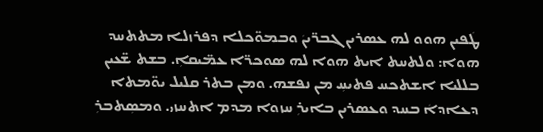ܛܿܦܝܢ ܗܘܘ ܠܗ ܥܣܪܝܢ ܓܒܪ̈ܝܢܿ ܘܒܡܘ̈ܟܠܐ ܕܦܪܙܠܐ ܡܬܬܚܕ ܗܘܐ: ܘܠܬܚܬ ܐܝܬ ܗܘܐ ܠܗ ܣܘܟܪ̈ܐ ܥܡ̈ܝܩܐܼ. ܒܫܬ ܫ̈ܥܝܢ ܒܠܠܝܐ ܐܫܬܟܚ ܦܬܝܚܼ ܡܢ ܢܦܫܗ. ܘܡܢ ܒܬܪ ܩܠܝܠ ܝܘ̈ܡܬܐ ܕܥܐܕܐܿ ܒܚܕ ܘܥܣܪܝܢ ܒܐܝܪܼ ܚܙܘܐ ܡܕܡ ܐܬܚܙܝ. ܘܡܣܼܬܒܪܼ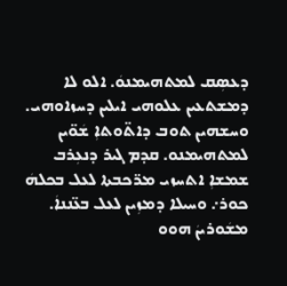ܕܥܣܼܩ ܠܡܬܗܝܡܢܘܿ. ܐܠܘ ܠܐ ܕܡܫܬܥܝܢ ܥܠܘܗܝ ܐܝܠܝܢ ܕܚܙܐܘܗܝ. ܘܚܫܗܝܢ ܬܘܒ ܕܐܬ̈ܘܬܐܼ ܫܿܘ̈ܝܢ ܠܡܬܗܝܡܢܘ. ܩܕܡ ܓܝܪ ܕܢܥܼܪܒ ܫܡܫܐܼ ܐܬܚܙܝ ܡܪ̈ܟܒܬܐ ܠܥܠ ܒܟܠܗܿ ܟܘܪ܇ ܘܚܝܠܐ ܕܡܙܼܝܢ ܠܥܠ ܒܥ̈ܢܢܐܿ. ܡܫܿܘܪܝܢܿ ܗܘܘ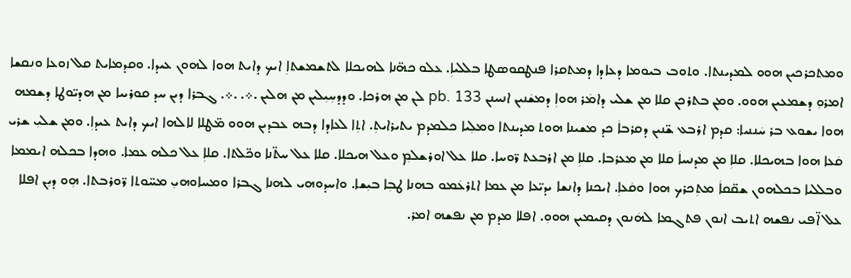ܘܡܬܟܪܟܝܢ ܗܘܘ ܠܡܕܝܢܬܐ. ܘܬܘܒ ܒܝܘܡܐ ܕܥܐܕܐ ܕܡܬܩܪܐ ܦܢܛܩܘܣܛܐ ܒܠܠܝܐܼ. ܥܠܘ ܟܗ̈ܢܐ ܠܗܝܟܠܐ ܠܬܫܡܫܬܐܼ ܐܝܟ ܕܐܝܬ ܗܘܐ ܠܗܘܢ ܥܝܕܐ. ܘܩܕܡܐܝܬ ܩܠ ܙܘܥܐ ܘܢܩܫܐ ܐܡܪܘܼ ܕܫܡܥܝܢ ܗܘܘ. ܘܡܢ ܒܬܪܟܢ ܩܠܐ ܡܢ ܫܠܝ ܕܐܡܿܪ ܗܘܐܼ ܕܡܫܿܢܝܢ ܐܢܚܢܢ pb. 133 ܠܢ ܡܢ ܗܪܟܐ. ܘܕܕܚܼܝܼܠܝܢ ܡܢ ܗܠܝܢ .܀. .܀. ܓܒܪܐ ܕܝܢ ܚܕ ܩܘܪܝܝܐ ܡܢ ܗܕܝ̈ܘܛܐ ܕܫܡܗ ܗܘܐ ܝܫܘܥ ܒܪ ܚܿܢܢܝܐ: ܩܕܡ ܐܪܒܥ ܫ̈ܢܝܢ ܕܩܪܒܐܿ ܟܕ ܡܫܝܢܐ ܗܘܬ ܡܕܝܢܬܐ ܘܡܠܼܝܐ ܟܠܡܕܡ ܝܬܝܪܐܝܬܼ. ܐܬܼܐ ܠܥܐܕܐ ܕܒܗ ܥܒܕܝܢ ܗܘܘ ܡ̈ܛܠܐ ܠܐܠܗܐ ܐܝܟ ܕܐܝܬ ܥܝܕܐܼ. ܘܡܢ ܫܠܝܼ ܫܪܝ ܩܿܥܐ ܗܘܐ ܒܗܝܟܠܐ. ܩܠܐܼ ܡܢ ܡܕܢܚܐܿ ܩܠܐ ܡܢ ܡܥܪܒܐ. ܩܠܐܼ ܡܢ ܐܪܒܥܬ ܪ̈ܘܚܐ. ܩܠܐ ܥܠ ܐܘܪܫܠܡܼ ܘܥܠ ܗܝܟܠܐ. ܩܠܐ ܥܠ ܚܬ̈ܢܐ ܘܟ̈ܠܬܐ. ܩܠܐܼ ܥܠ ܟܠܗ ܥܡܐ. ܘܗܕܐ ܒܟܠܗ ܐܝܡܡܐ ܘܒܠܠܝܐ ܒܟܠܗܘܢ ܫܩ̈ܩܐܿ ܡܬܼܟܪܟ ܗܘܐ ܘܩܿܥܐܼ. ܐܝܟܢܐ ܕܐܢܫܐ ܝܕܝ̈ܥܐ ܡܢ ܥܡܐ ܐܬܪܥܿܡܘ ܒܗܢܐ ܛܒܼܐ ܒܝܼܫܐ. ܘܐܚܕܘܗܝ ܠܗܢܐ ܓܒܪܐ ܘܡܚܐܘܗܝܼ ܡܚ̈ܘܬܐ ܪ̈ܘܪܒܬܐ. ܗܼܘ ܕܝܼܢ ܐܦܠܐ ܥܠ ܐ̈ܦܝ ܢܦܫܗ ܐܬܝܒ ܐܢܘܢ ܦܬܓܡܐ ܠܗܿܢܘܢ ܕܩܝܡܝܢ ܗܘܘܼ. ܐܦܠܐ ܡܕܡ ܡܢ ܢܦܫܗ ܐܡܪ.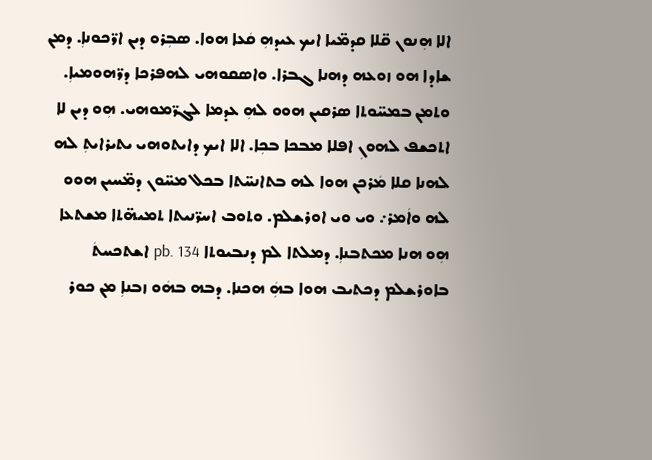ܐܠܐ ܗܼܢܘܢ ܩ̈ܠܐ ܩܕܡ̈ܝܐ ܐܝܟ ܥܝܕܗܼ ܩܿܥܐ ܗܘܐ. ܣܒܼܪܘ ܕܝܢ ܐܪ̈ܟܘܢܐܼ. ܕܡܢ ܫܐܕܐ ܗܘ ܙܘܥܗ ܕܗܢܐ ܓܒܪܐ. ܘܐܣܩܘܗܝ ܠܗܦܪܟܐ ܕܪ̈ܗܘܡܝܐܼ. ܘܬܡܢ ܒܡܚ̈ܘܬܐ ܣܪܩܝܢ ܗܘܘ ܠܗܼ ܥܕܡܐ ܠܓܪ̈ܡܘܗܝ. ܗܼܘ ܕܝܢ ܠܐ ܐܬܟܫܦ ܠܗܘܢܼ ܐܦܠܐ ܡܒܟܐ ܒܟܼܐ. ܐܠܐ ܐܝܟ ܕܐܝܬܘܗܝ ܝܬܝܪܐܝܬܼ ܠܗ ܠܗܢܐ ܩܠܐ ܡܿܪܟܢ ܗܘܐ ܠܗ ܒܬܐܢܚ̈ܬܐ ܒܟܠ ܡܚ̈ܘܢ ܕܡ̈ܚܝܢ ܗܘܘ ܠܗ ܘܐܿܡܪ܇ ܘܝ ܘܝ ܐܘܪܫܠܡ. ܘܬܘܒ ܐܚܪ̈ܢܝܬܐ ܬܡܝܗ̈ܬܐ ܡܫܬܥܐ ܗܼܘ ܗܢܐ ܡܟܬܒܢܐܼ. ܕܡܠܬܐ ܠܡ ܕܢܒܝܘܬܐ pb. 134 ܐܫܬܟܚܬܿ ܒܐܘܪܫܠܡ ܕܟܬܝܒ ܗܘܐ ܒܗܼܿ ܗܟܢܐ. ܕܒܗ ܒܗܿܘ ܙܒܢܐܼ ܡܢ ܟܘܪ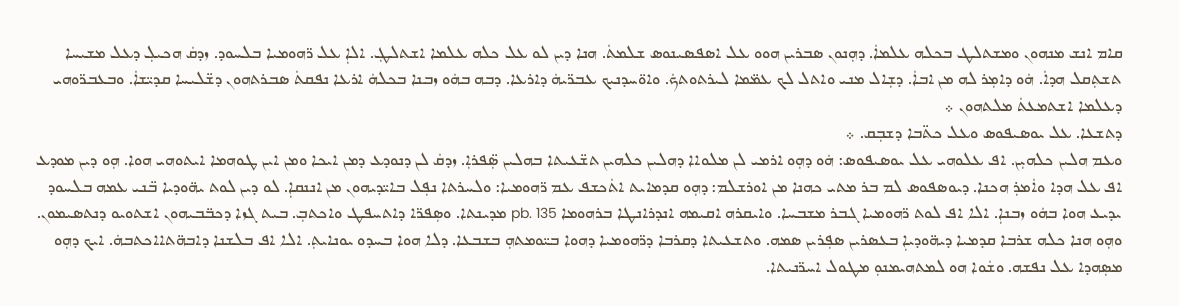ܩܐܡ ܐܢܫ ܡܢܗܘܢ ܘܡܫܬܠܛ ܒܟܠܗ ܥܠܡܐܿ. ܕܗܼܢܘܢ ܣܒܪܝܢ ܗܘܘ ܥܠ ܐܣܦܣܝܢܘܣ ܫܠܡܬܿ. ܗܢܐ ܕܝܢ ܠܘ ܥܠ ܟܠܗ ܥܠܡܐ ܐܫܬܠܛܼ. ܐܠܐܼ ܥܠ ܪ̈ܗܘܡܝܐ ܒܠܚܘܕ. ܙܕܩܿ ܗܟܝܠܼ ܕܥܠ ܡܫܝܚܐ ܬܫܬܼܩܠ ܗܕܐܿ. ܗܿܘ ܕܐܡܼܪ ܠܗ ܡܢ ܐܒܐܿ. ܕܫܼܐܠ ܡܢܝ ܘܐܬܠ ܠܟ ܥܡ̈ܡܐ ܠܝܪܬܘܬܟܿ. ܘܐܘ̈ܚܕܢܝܟ ܥܒܪ̈ܝܗܿ ܕܐܪܥܐ. ܕܒܗ ܒܗܿܘ ܙܒܢܐ ܒܟܠܗܿ ܐܪܥܐ ܢܦܩܬܿ ܣܒܪܬܗܘܢ ܕܫ̈ܠܝܚܐ ܩܕܝ̈ܫܐܿ. ܘܒܥܒܪ̈ܘܗܝ ܕܥܠܡܐ ܐܫܬܡܥܬܿ ܡܠܬܗܘܢ ܀
ܕܬܫܥܐ. ܥܠ ܝܘܣܝܦܘܣ ܘܥܠ ܟܬ̈ܒܐ ܕܫܒܼܩ. ܀
ܘܥܡ ܗܠܝܢ ܟܠܗܝܼܢ. ܐܦ ܥܠܘܗܝ ܥܠ ܝܘܣܝܦܘܣ: ܗܿܘ ܕܗܼܘ ܐܪܡܝ ܠܢ ܡܠܘܐܐ ܕܗܠܝܢ ܟܠܗܝܢ ܬܫ̈ܥܝܬܐ ܒܗܠܝܢ ܣܼ̈ܦܪܐܼ. ܙܕܩܿ ܠܢ ܕܢܘܕܥ ܕܡܢ ܐܝܟܐ ܘܡܢ ܐܝܢ ܛܘܗܡܐ ܐܝܬܘܗܝ ܗܘܐ. ܗܼܘ ܕܝܢ ܡܘܕܥ ܐܦ ܥܠ ܗܕܐ ܘܐܿܡܪܼ ܗܟܢܐ. ܕܝܘܣܦܘܣ ܠܡ ܒܪ ܡܬܝ ܟܗܢܐ ܡܢ ܐܘܪܫܠܡ: ܕܗܼܘ ܩܕܡܐܝܬ ܐܬܿܟܫܦ ܥܡ ܪ̈ܗܘܡܝܐ: ܘܠܚܪܬܐ ܢܦܼܠ ܒܐܝ̈ܕܝܗܘܢ ܡܢ ܐܢܢܩܐܼ. ܠܘ ܕܝܢ ܠܘܬ ܝܗ̈ܘܕܝܐ ܒ̈ܢܝ ܥܡܗ ܒܠܚܘܕ ܝܕܝܥ ܗܘܐ ܒܗܿܘ ܙܒܢܐܼ. ܐܠܐ ܐܦ ܠܘܬ ܪ̈ܗܘܡܝܐ ܓܒܪ ܡܫܒܚܐ. ܘܐܝܩܪܗ ܐܩܝܡܗ ܐܢܕܪܐܢܛܐ ܒܪܗܘܡܐ pb. 135 ܡܕܝܢܬܐ. ܘܣܼܦܪ̈ܐ ܕܐܬܚܦܛ ܘܐܟܬܒܼ. ܒܝܬ ܓܙܐ ܕܟܒ̈ܒܝܗܘܢ ܐܫܬܘܝܘ ܕܢܬܣܝܡܘܢ. ܘܗܼܘ ܗܢܐ ܟܠܗ ܫܪܒܐ ܩܕܡܝܐ ܕܝܗ̈ܘܕܝܐܼ ܒܥܣܪܝܢ ܣܦܼܪܝܢ ܣܡܗ. ܘܬܫܥܝܬܐ ܕܩܪܒܐ ܕܪ̈ܗܘܡܝܐ ܕܗܘܐ ܒܝ̈ܘܡܬܗܼ ܒܫܒܥܐ. ܕܠܐ ܗܘܐ ܒܚܕܘ ܝܘܢܐܝܬܼ. ܐܠܐ ܐܦ ܒܠܫܢܐ ܕܐܒܗ̈ܬܐܐܟܬܒܗܿ. ܐܝܟ ܕܗܼܘ ܡܣܼܗܕܐ ܥܠ ܢܦܫܗ. ܘܫܿܘܐ ܗܘ ܠܡܬܗܝܡܢܘܼ ܡܛܘܠ ܐܚܪ̈ܢܝܬܐ.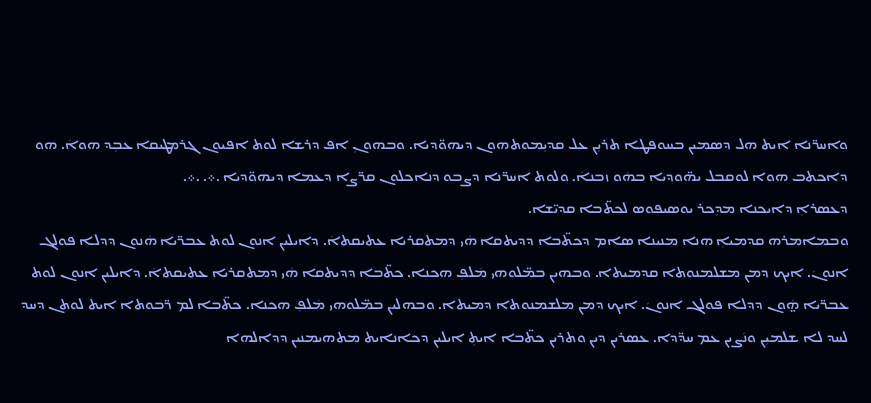ܘܐܚܪ̈ܢܐ ܐܝܬ ܗܠ ܕܣܡܝܢ ܒܚܘܦܛܐ ܬܪܝܼܢ ܥܠ ܩܕܝܼܡܘܬܗܘܢ ܕܝܗܘ̈ܕܝܐ. ܘܒܗܘܢܼ ܐܦ ܕܪܫܐ ܠܘܬ ܐܦܝܘܢ ܓܪܡܛܝܩܐ ܥܒܼܕ ܗܘܐܿ. ܗܘ ܕܐܟܬܒ ܗܘܐ ܠܘܩܒܠ ܝܗ̈ܘܕܝܐ ܒܗܿܘ ܙܒܢܐܿ. ܘܠܘܬ ܐܚܪ̈ܢܐ ܕܨܒܘ ܕܢܐܟܠܘܢ ܩܪ̈ܨܐ ܕܥܡܐ ܕܝܗܘ̈ܕܝܐ .܀. .܀.
ܕܥܣܪܐܼ ܕܐܝܟܢܐ ܡܕܼܟܪ ܝܘܣܝܦܘܣ ܠܟܬ̈ܒܐ ܩܕܝ̈ܫܐ.
ܘܒܡܐܡܪܗ ܩܕܡܝܐܼ ܗܢܐ ܡܢܝܢܐ ܣܐܡ ܕܟܬ̈ܒܐ ܕܕܝܬܩܐ ܗܿܝ ܕܡܬܩܪܝܐ ܥܬܝܩܬܐܿ. ܕܐܝܠܝܢ ܐܢܘܢ ܠܘܬ ܥܒܪ̈ܝܐ ܗܿܢܘܢ ܕܕܠܐ ܦܘܠܓ ܐܢܘܢܿ. ܐܝܟ ܕܡܢ ܡܫܠܡܢܘܬܐ ܩܕܡܝܬܐ. ܘܒܗܝܢ ܒܡ̈ܠܘܗܝ ܡܿܠܦܼ ܗܟܢܐ. ܟܬ̈ܒܐ ܕܕܝܬܩܐ ܗܿܝ ܕܡܬܩܪܝܐ ܥܬܝܩܬܐܿ. ܕܐܝܠܝܢ ܐܢܘܢ ܠܘܬ ܥܒܪ̈ܝܐ ܗ̤ܿܘܢ ܕܕܠܐ ܦܘܠܓ ܐܢܘܢܿ. ܐܝܟ ܕܡܢ ܡܠܫܡܢܘܬܐ ܕܡܝܬܐ. ܘܒܗܠܝܢ ܒܡ̈ܠܘܗܝ ܡܿܠܦܼ ܗܟܢܐ. ܟܬ̈ܒܐ ܠܡ ܪ̈ܒܘܬܐ ܐܝܬ ܠܘܬܢ ܕܚܕ ܠܚܕ ܠܐ ܫܠܡܝܼܢ ܘܢܿܨܝܢ ܥܡ ܚܕ̈ܕܐ. ܥܣܪܝܢ ܕܝܢ ܘܬܪܝܢ ܟܬ̈ܒܐ ܐܝܬܼ ܐܝܠܝܢ ܕܟܐܢܐܝܬ ܡܬܗܝܡܢܝܢ ܕܕܐܠܗܐ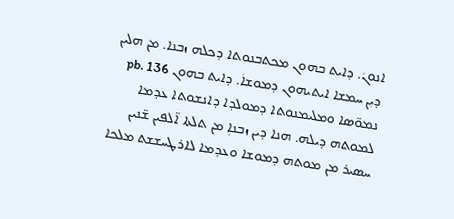ܐܢܘܢܿ. ܕܐܝܬ ܒܗܘܢ ܡܟܬܒܢܘܬܐ ܕܟܠܗ ܙܒܢܐ. ܡܢ ܗܠܝܢ ܕܝܼܢ ܚܡܫܐ ܐܝܬܝܗܘܢ ܕܡܘܫܐܿ. ܕܐܝܬ ܒܗܘܢ pb. 136 ܢܡܘ̈ܣܐ ܘܡܠܝܡܢܘܬܐ ܕܡܘܠܕܐ ܕܐܢܫܘܬܐ ܥܕܡܐ ܠܡܘܬܗ ܕܝܠܗ. ܗܢܐ ܕܝܢ ܙܒܢܐܼ ܡܢ ܬܠܬܐ ܐ̈ܠܦܝܢ ܫ̈ܢܝܢ ܚܣܝܪ ܡܢ ܡܘܬܗ ܕܡܘܫܐ ܘܥܕܡܐ ܠܐܪܛܚܫܫܬ ܡܠܟܐ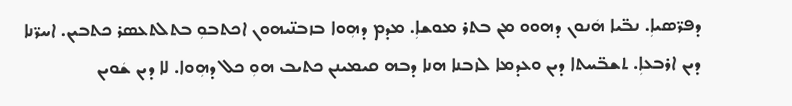ܕܦܪ̈ܣܝܐܼ. ܢܒ̈ܝܐ ܗܿܢܘܢ ܕܗܘܘ ܡܢ ܒܬܪ ܡܘܫܐܼ. ܡܕܡ ܕܗܼܘܐ ܒܙܒܢ̈ܝܗܘܢ ܐܟܬܒܘܼ ܒܬܠܬܥܣܪ ܟܬܒܝܢ. ܐܚܪ̈ܢܐ ܕܝܢ ܐܪܒܥܐܼ. ܬܫܒ̈ܚܬܐ ܕܝܢ ܘܥܕܡܐ ܠܙܒܢܐ ܗܢܐ ܕܒܗ ܩܝܡܝܢܢ ܟܬܝܒ ܗܘܼ ܟܠ ܕܗܼܘܐ. ܠܐ ܕܝܢ ܫܿܘܝܢ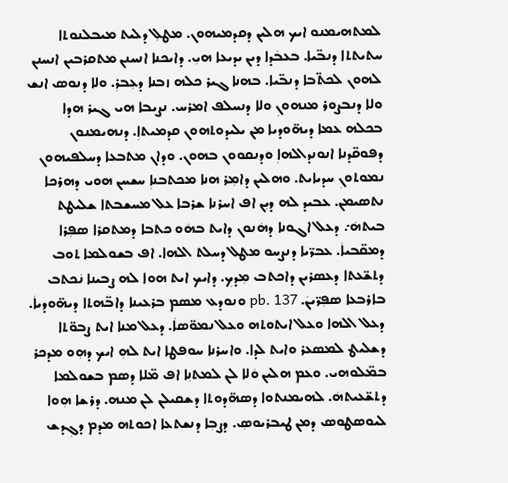ܠܡܬܗܝܡܢܘ ܐܝܟ ܗܠܝܢ ܕܩܕܡܝܗܘܢ. ܡܛܠܼ ܕܠܝܬ ܡܝܒܠܢܘܬܐ ܚܬܝܬܬܐ ܕܢܒ̈ܝܐ. ܒܥܒܿܕܐ ܕܝܢ ܝܕܝܥܐ ܗܝܼ. ܕܐܝܟܢܐ ܐܢܚܢܢ ܡܬܩܪܒܝܢ ܐܢܚܢܢ ܠܗܘܢ ܠܟܬ̈ܒܐ ܕܢܒ̈ܝܐ. ܒܗܢܐ ܓܝܪ ܟܠܗ ܙܒܢܐ ܕܥܼܒܪܼ. ܘܠܐ ܕܢܘܣ ܐܢܫ ܘܠܐ ܕܢܒܨܘܪ ܡܢܗܘܢܼ ܘܠܐ ܕܢܚܠܦ ܐܡܪܚ. ܢܨܝܒܐ ܗܝ ܓܝܪ ܗܕܐ ܒܟܠܗ ܥܡܐ ܕܝܗ̈ܘܕܝܐ ܡܢ ܝܠܝܕܘܬܗܘܢ ܩܕܡܝܬܐܼ. ܕܢܗܝܡܢܘܢ ܕܦܘܩ̈ܕܢܐ ܐܢܘܢܕܐܠܗܐܼ ܘܕܢܩܘܘܢ ܒܗܘܢ. ܘܕܐܢ ܡܬܒܥܐ ܕܚܠܦܝܗܘܢ ܢܡܘܬܘܢܼ ܚܕܝܐܝܬ. ܘܗܠܝܢ ܕܐܡܼܪ ܗܢܐ ܡܟܬܒܢܐܼ ܚܫܚܢ ܗܘܝ ܕܗܪܟܐ ܢܬܣܝܡܢ. ܥܒܝܕ ܠܗ ܕܝܼܢ ܐܦ ܐܚܪܢܐ ܫܪܒܐ ܥܠ ܡܚܫܒܬܐ ܫܠܝܛܬ ܒܝܬܗܿ܇ ܕܥܠ ܐܓܘܢܐ ܕܗܿܢܘܢ ܕܐܝܬ ܒܗܿܘ ܟܬܒܐ ܕܡܬܩܪܐ ܣܦܼܪܐ ܕܡܩ̈ܒܝܐܿ. ܥܒܪ̈ܝܐ ܕܢܨܚܘ ܡܛܠ ܕܚܠܬ ܐܠܗܐ. ܐܦ ܒܫܘܠܡܐ ܬܘܒ ܕܬܫ̈ܥܬܐ ܕܥܣܪܝܢ ܕܐܟܬܒ ܡܼܕܟܼ. ܕܐܝܟ ܐܝܬ ܗܘܐ ܠܗ ܨܒܝܢܐ ܢܿܟܬܒ ܒܐܪܒܥܐ ܣܦܼܪ̈ܝܢܿ. pb. 137 ܘܢܘܕܥ ܡܣܡ ܒܪܥܝܢܐ ܕܐܒ̈ܗܬܐ ܕܝܗ̈ܘܕܝܐܿ. ܕܥܠ ܐܠܗܐ ܘܥܠ ܐܝܬܘܬܗ ܘܥܠ ܢܡܘ̈ܣܐܿ. ܕܥܠ ܡܢܐ ܐܝܬ ܨܒܘ̈ܬܐ ܕܫܠܝܛ ܠܡܣܥܪ ܘܐܝܬ ܠܕܐ. ܘܐܚܪܢܐ ܚܘܦܛܐ ܐܝܬ ܠܗܼ ܐܝܟ ܕܗܼܘ ܡܕܟܪ ܒܡ̈ܠܘܗܝ. ܘܥܡ ܗܠܝܢ ܘܿܠܐ ܠܢ ܠܡܬܢܼܐ ܐܦ ܡ̈ܠܐ ܕܣܡ ܒܫܘܠܡܐ ܕܬܫ̈ܥܝܬܗܿ. ܠܗܝܡܢܬܘܐ ܕܣܗ̈ܕܘܬܐ ܕܫܩܝܠܢ ܠܢ ܡܢܗ. ܕܪܫܐ ܗܼܘܐ ܠܝܘܣܛܘܣ ܕܡܢ ܛܝܒܪܝܘܣܼ. ܕܨܒܼܐ ܕܢܫܬܥܐ ܐܟܘܬܗ ܡܕܡ ܕܓܼܕܫ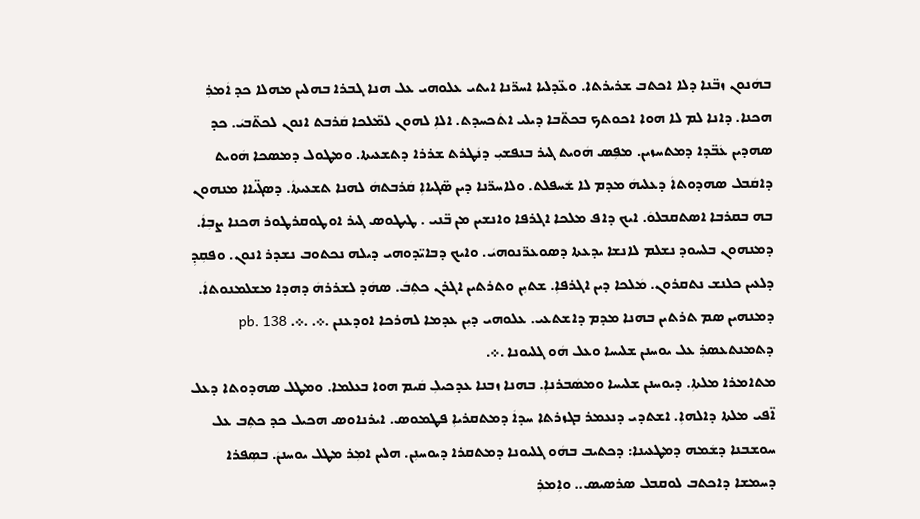ܒܗܿܢܘܢ ܙܒ̈ܢܐ ܕܠܐ ܐܟܬܒ ܫܪܝܪܬܐ. ܘܥ̈ܕܠܝܐ ܐܚܪ̈ܢܐ ܐܝܬܝ ܥܠܘܗܝ ܥܠ ܗܢܐ ܓܒܪܐ ܒܗܠܝܢ ܡܗܠܐ ܟܕ ܐܿܡܪܼ ܗܟܢܐ. ܕܐܢܐ ܠܡ ܠܐ ܗܘܐ ܐܟܘܬܟ ܒܟܬ̈ܒܐ ܕܝܠܝ ܐܬܿܟܚܕܬ. ܐܠܐܼ ܠܗܘܢ ܠܡ̈ܠܟܐ ܩܿܪܒܬ ܐܢܘܢ ܠܟܬ̈ܒܝܿ. ܟܕ ܣܗܕܝܢ ܥܿܒ̈ܕܐ ܕܡܬܚܙܝܢ. ܡܦܼܣ ܗܿܘܝܬ ܓܝܪ ܒܢܦܫܝܼ ܕܢܿܛܪܬ ܫܪܪܐ ܕܬܫܥܝܬܐ. ܘܡܛܘܠ ܕܡܣܟܐ ܗܿܘܝܬ ܕܐܩܿܒܠ ܣܗܕܘܬܐܿ ܕܥܠܝܗܿ ܡܕܡ ܠܐ ܫܿܚܦܠܬ. ܘܠܐܚܪ̈ܢܐ ܕܝܢ ܣ̈ܓܝܐܐܼ ܩܿܪܒܬܗܿ ܠܗܢܐ ܬܫܥܝܬܐܿ. ܕܣܓ̈ܝܐܐ ܡܢܗܘܢ ܒܗ ܒܩܪܒܐ ܐܣܬܩܒܠܘܿ. ܐܝܟ ܕܐܦ ܡܠܟܐ ܐܓܪܦܐ ܘܐܢܫܝܢ ܡܢ ܒ̈ܢܝ . ܛܝܛܘܣ ܓܝܪ ܐܘܛܘܩܪܛܘܪ ܗܟܢܐ ܨܒܼܐܿ. ܕܡܢܗܘܢ ܒܠܚܘܕ ܢܫܠܡ ܠܐܢܫܐ ܝܕܥܬܐ ܕܣܘܥܪ̈ܢܘܗܝܿ. ܘܐܝܟ ܕܒܐܝ̈ܕܘܗܝ ܕܝܠܗ ܢܟܬܘܒ ܢܫܕܪ ܐܢܘܢ. ܘܦܩܼܕܼ ܕܠܥܝܢ ܟܠܢܫ ܢܬܩܪܘܢ. ܡܿܠܟܐ ܕܝܢ ܐܓܪܦܐܼ. ܫܬܝܼܢ ܘܬܪܬܝܢ ܐܓܪܢ ܟܬܼܒܿ. ܣܗܿܕ ܠܫܪܪܗܿ ܕܗܕܐ ܡܫܠܡܢܘܬܐܿ. ܕܡܢܗܝܢ ܣܡ ܬܪܬܝܢ ܒܗܢܐ ܡܕܡ ܕܐܫܬܥܝ. ܥܠܘܗܝ ܕܝܼܢ ܥܕܡܐ ܠܗܪܟܐ ܐܘܕܥܢܢ .܀. .܀. pb. 138
ܕܬܡܢܬܥܣܪܼ ܥܠ ܝܘܚܢܢ ܫܠܝܚܐ ܘܥܠ ܗܿܘ ܓܠܝܘܢܐ .܀.
ܡܬܐܡܪܐ ܡܠܬܐܼ. ܕܝܘܚܢܢ ܫܠܝܚܐ ܘܡܣܿܒܪܢܐܼ. ܒܗܢܐ ܙܒܢܐ ܥܕܟܝܠܼ ܩܿܝܡ ܗܘܐ ܒܥܠܡܐ. ܘܡܛܠ ܣܗܕܘܬܐ ܕܥܠ ܐ̈ܦܝ ܡܠܬܐ ܕܐܠܗܐܼ. ܐܫܬܕܝ ܕܢܥܡܪ ܒܓܙܪܬܐ ܚܕܐܿ ܕܡܬܩܪܝܐܼ ܦܛܡܘܣ. ܐܝܪܢܐܘܣ ܗܟܝܠ ܟܕ ܟܬܼܒ ܥܠ ܚܘܫܒܢܐ ܕܫܿܡܗ ܕܡܛܥܝܢܐ: ܕܟܬܝܒ ܒܗܿܘ ܓܠܝܘܢܐ ܕܡܬܩܪܐ ܕܝܘܚܢܼܢ. ܗܠܝܢ ܐܡܼܪ ܡܛܠ ܝܘܚܢܢܿ. ܒܣܼܦܪܐ ܕܚܡܫܐ ܕܐܟܬܒ ܠܘܩܒܠ ܣܪܣܝܣ.. ܘܐܼܡܪܼ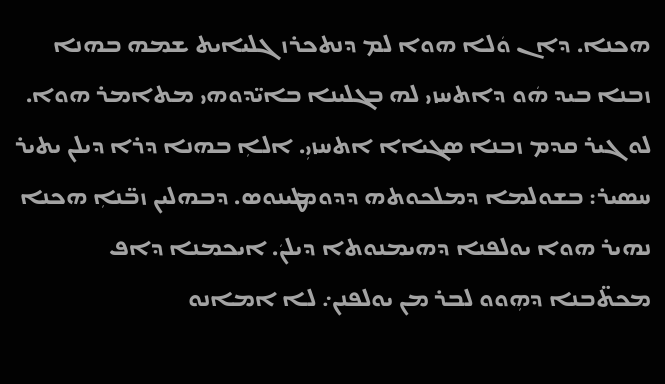ܗܟܢܐ. ܕܐܢ ܘܿܠܐ ܗܘܐ ܠܡ ܕܢܬܟܪܙ ܓܠܝܐܝܬ ܫܡܗ ܒܗܢܐ ܙܒܢܐ ܒܝܕ ܗܿܘ ܕܐܬܚܙܝ ܠܗ ܒܓܠܝܢܐ ܒܐܝ̈ܕܘܗܝ ܡܬܐܡܪ ܗܘܐ. ܠܘ ܓܝܪ ܩܕܡ ܙܒܢܐ ܣܓܝܐܐ ܐܬܚܙܝܼ. ܐܠܐܼ ܒܗܢܐ ܕܪܐ ܕܝܠܢ ܝܬܝܪ ܚܣܝܪ: ܒܫܘܠܡܐ ܕܡܠܟܘܬܗ ܕܕܘܡܛܝܢܘܣ. ܕܒܗܠܝܢ ܙܒ̈ܢܐܼ ܗܟܢܐ ܢܗܝܪ ܗܘܐ ܝܘܠܦܢܐ ܕܗܝܡܢܘܬܐ ܕܝܠܢܿ. ܐܝܟܡܢܐ ܕܐܦ ܡܟܬ̈ܒܢܐ ܕܗܼܘܘ ܠܒܪ ܡܢ ܝܘܠܦܢܢ܇ ܠܐ ܐܡܐܢܘ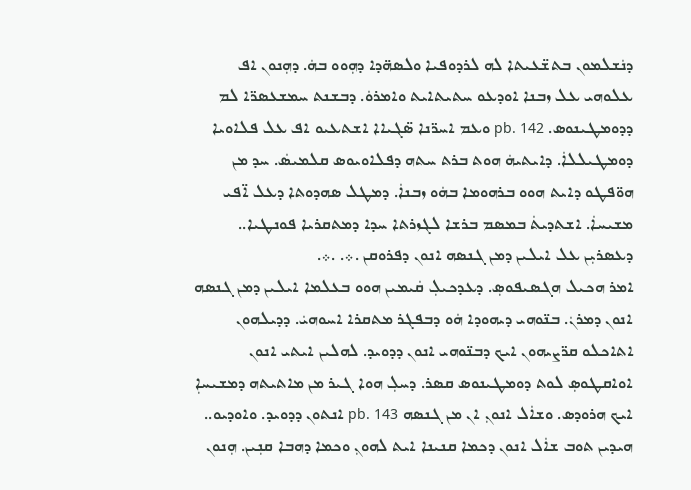ܕܢܿܫܠܡܘܢ ܒܬܫ̈ܥܝܬܐ ܠܗ ܠܪܕܘܦܝܐ ܘܠܣܗ̈ܕܐ ܕܗܼܘܘ ܒܗܿ. ܕܗܼܢܘܢ ܐܦ ܥܠܘܗܝ ܥܠ ܙܒܢܐ ܐܘܕܥܘ ܚܬܝܬܐܝܬ ܘܐܡܪܘܿ. ܕܒܫܢܬ ܚܡܫܥܣܪ̈ܐ ܠܡ ܕܕܘܡܛܝܢܘܣ. pb. 142 ܘܥܡ ܐܚܪ̈ܢܐ ܣ̈ܓܝܐܐ ܐܫܬܥܝܘ ܐܦ ܥܠ ܦܠܐܘܝܐ ܕܘܡܛܝܠܠܐܿ. ܕܐܝܬܝܗܿ ܗܘܬ ܒܪܬ ܚܬܗ ܕܦܠܐܘܝܘܣ ܩܠܡܝܣܿ. ܚܕ ܡܢ ܗܘ̈ܦܛܘ ܕܐܝܬ ܗܘܘ ܒܪܗܘܡܐ ܒܗܿܘ ܙܒܢܐܿ. ܕܡܛܠ ܣܗܕܘܬܐ ܕܥܠ ܐ̈ܦܝ ܡܫܝܚܐܿ. ܐܫܬܕܝܬܿ ܒܡܣܡ ܒܪܫܐ ܠܓܙܪܬܐ ܚܕܐ ܕܡܬܩܪܝܐ ܦܘܢܛܝܐ..
ܕܥܣܪܝܼܢ ܥܠ ܐܝܠܝܢ ܕܡܢ ܓܢܣܗ ܐܢܘܢ ܕܦܪܘܩܢ .܀. .܀.
ܐܡܪ ܗܟܝܠ ܗܓܣܝܦܘܣܼ. ܕܥܕܟܝܠܼ ܩܿܝܡܝܢ ܗܘܘ ܒܥܠܡܐ ܐܝܠܝܢ ܕܡܢ ܓܢܣܗ ܐܢܘܢ ܕܡܪܢܿ. ܒܢ̈ܘܗܝ ܕܝܗܘܕܐ ܗܿܘ ܕܒܦܓܪ ܡܬܩܪܐ ܐܚܘܗܝܿ. ܕܕܝܠܗܘܢ ܐܬܐܟܠܘ ܩܪ̈ܨܝܗܘܢ ܐܝܟ ܕܒܢ̈ܘܗܝ ܐܢܘܢ ܕܕܘܝܕ. ܠܗܠܝܢ ܐܝܬܝ ܐܢܘܢ ܐܘܐܩܛܘܣܼ ܠܘܬ ܕܘܡܛܝܢܘܣ ܩܣܪ. ܕܚܠܼ ܗܘܐ ܓܝܪ ܡܢ ܡܐܬܝܬܗ ܕܡܫܝܚܐܼ ܐܝܟ ܗܪܘܕܣ. ܘܫܐܿܠ ܐܢܘܢܼ ܐܢ ܡܢ ܓܢܣܗ pb. 143 ܐܢܬܘܢ ܕܕܘܝܕ. ܘܐܘܕܝܘ.. ܗܝܕܝܢ ܬܘܒ ܫܐܿܠ ܐܢܘܢ ܕܟܡܐ ܩܢܝܢܐ ܐܝܬ ܠܗܘܢܼ ܘܟܡܐ ܕܗܒܐ ܩܢܼܝܢ. ܗܼܢܘܢ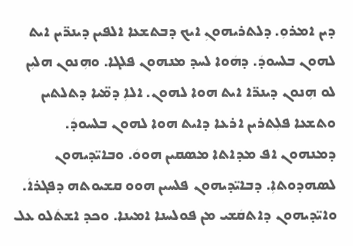ܕܝܢ ܐܡܪܘܼ. ܕܠܬܪܝܗܘܢܼ ܐܝܟ ܕܒܬܫܥܐ ܐܠܦܝܢ ܕܝܢܪ̈ܝܢ ܐܝܬ ܠܗܘܢ ܒܠܚܘܕܿ. ܕܗܿܘܐ ܠܚܕ ܡܢܗܘܢ ܦܠܓܐ. ܘܗܼܢܘܢ ܗܠܝܼܢ ܠܘ ܗܼܢܘܢ ܕܝܢܪ̈ܐ ܐܝܬ ܗܘܐ ܠܗܘܢ. ܐܠܐܼ ܕܡ̈ܝܐ ܕܬܠܬܝܢ ܘܬܫܥܐ ܦܠܼܬܪܝܢ ܐܪܥܐ ܕܐܝܬ ܗܘܐ ܠܗܘܢ ܒܠܚܘܕܿ. ܕܡܢܗܘܢ ܐܦ ܡܕܐܬܐ ܡܣܩܝܢ ܗܘܘܿ. ܘܒܐܝ̈ܕܝܗܘܢ ܠܣܗܕܘܬܐܼ. ܕܒܐܝ̈ܕܝܗܘܢ ܦܠܚܝܢ ܗܘܘ ܩܫܝܘܬܗ ܕܦܓܪܐܿ. ܘܐܝ̈ܕܝܗܘܢ ܕܐܬܩܿܫܝ ܡܢ ܦܘܠܚܢܐ ܐܡܝܢܐ. ܘܟܕ ܐܫܬܿܠܘ ܥܠ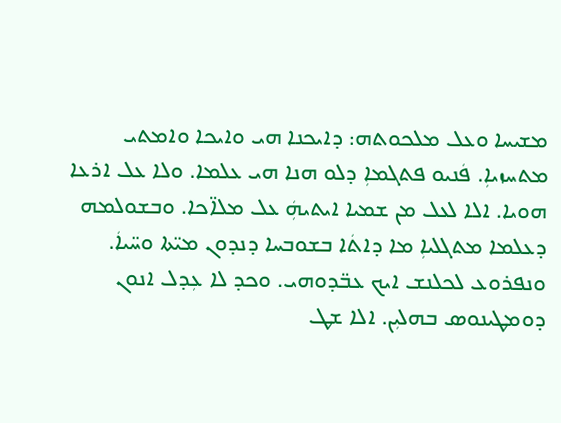ܡܫܝܚܐ ܘܥܠ ܡܠܟܘܬܗ: ܕܐܝܟܢܐ ܗܝ ܘܐܝܟܐ ܘܐܡܬܝ ܡܬܚܙܝܐܼ. ܦܿܢܝܘ ܦܬܓܡܐܼ ܕܠܘ ܗܢܐ ܗܝ ܥܠܡܐ. ܘܠܐ ܥܠ ܐܪܥܐ ܗܘܝܐ. ܐܠܐ ܠܥܠ ܡܢ ܫܡܝܐ ܐܝܬܝܗܼܿ ܥܠ ܡܠܐ̈ܟܐ. ܘܒܫܘܠܡܗ ܕܥܠܡܐ ܡܬܓܠܝܐܼ ܡܐ ܕܐܬܿܐ ܒܫܘܒܚܐ ܕܢܕܘܢ ܡܝ̈ܬܐ ܘܚ̈ܝܐܿ. ܘܢܦܪܘܥ ܠܟܠܢܫ ܐܝܟ ܥܒ̈ܕܘܗܝ. ܘܟܕ ܠܐ ܥܼܕܠ ܐܢܘܢ ܕܘܡܛܝܢܘܣ ܒܗܠܝܼܢ. ܐܠܐ ܫܛ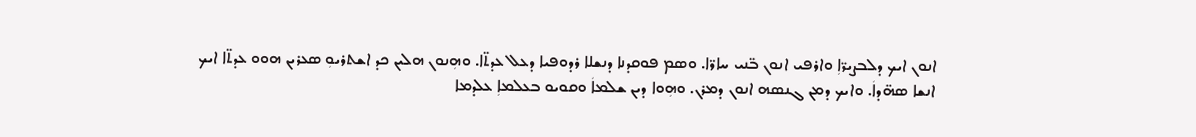ܐܢܘܢ ܐܝܟ ܕܠܒܨܝܪ̈ܐܼ ܘܐܪܦܝ ܐܢܘܢ ܒ̈ܢܝ ܚܐܪ̈ܐ. ܘܣܡ ܦܘܩܕܢܐ ܕܢܫܠܐ ܪܕܘܦܝܐ ܕܥܠ ܥܕܬ̈ܐ. ܘܗܼܢܘܢ ܗܠܝܢ ܟܕ ܐܫܬܪܝܘܼ ܣܥܪܝܢ ܗܘܘ ܥܕܬ̈ܐ ܐܝܟ ܐܢܫܐ ܣܗ̈ܕܐܿ. ܘܐܝܟ ܕܡܢ ܓܢܣܗ ܐܢܘܢ ܕܡܪܢ. ܘܗܼܘܐ ܕܝܢ ܫܠܡܐܿ ܘܩܘܝܘ ܒܥܠܡܐܼ ܥܠܕܡܐ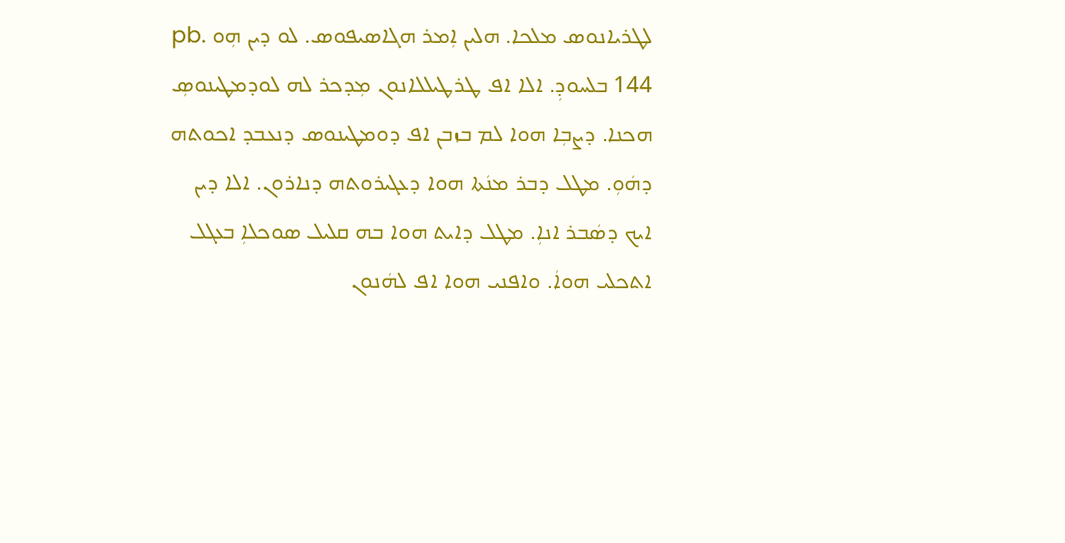ܠܛܪܝܐܢܘܣ ܡܠܟܐ. ܗܠܝܢ ܐܼܡܪ ܗܓܐܣܝܦܘܣ. ܠܘ ܕܝܢ ܗܼܘ pb. 144 ܒܠܚܘܕܼ. ܐܠܐ ܐܦ ܛܪܛܝܠܠܐܢܘܢ ܡܼܕܟܪ ܠܗ ܠܘܕܡܛܝܢܘܣܼ ܗܟܢܐ. ܕܨܒܼܐ ܗܘܐ ܠܡ ܒܙܒܢ ܐܦ ܕܘܡܛܝܢܘܣ ܕܢܥܒܕ ܐܟܘܬܗ ܕܗܿܘܼ. ܡܛܠ ܕܒܪ ܡܢܿܬܐ ܗܘܐ ܕܥܓܝܪܘܬܗ ܕܢܐܪܘܢ. ܐܠܐ ܕܝܢ ܐܝܟ ܕܣܿܒܪ ܐܢܐܼ. ܡܛܠ ܕܐܝܬ ܗܘܐ ܒܗ ܩܠܝܠ ܣܘܟܠܐܼ ܒܥܓܠ ܐܬܟܠܝ ܗܘܐܿ. ܘܐܦܢܝ ܗܘܐ ܐܦ ܠܗܿܢܘܢ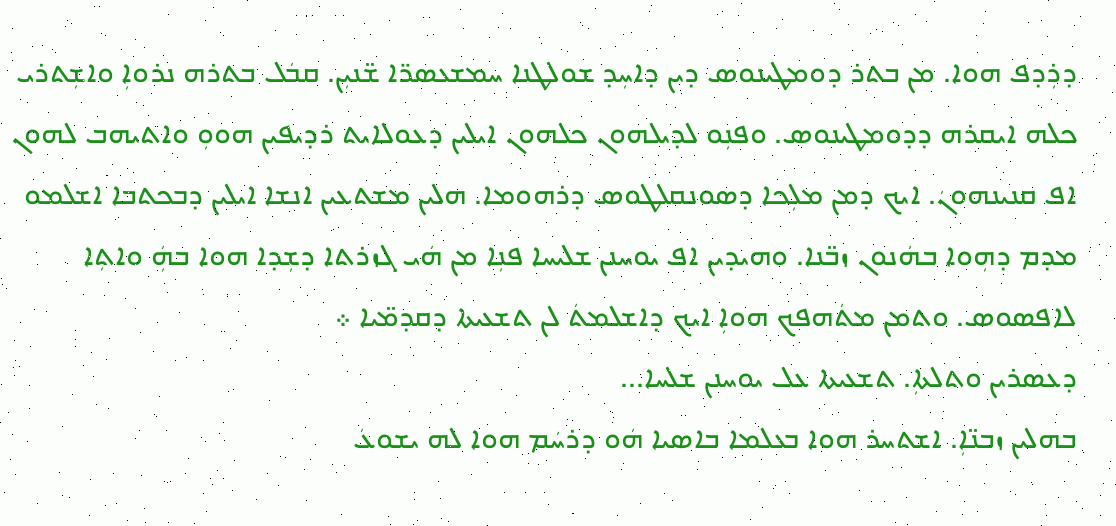ܕܪܼܕܦ ܗܘܐ. ܡܢ ܒܬܪ ܕܘܡܛܝܢܘܣ ܕܝܢ ܕܐܚܼܕ ܫܘܠܛܢܐ ܚܡܫܥܣܪ̈ܐ ܫ̈ܢܝܼܢ. ܩܒܿܠ ܒܬܪܗ ܢܪܘܐܼ ܘܐܫܼܬܪܝ ܟܠܗ ܐܝܩܪܗ ܕܕܘܡܛܝܢܘܣ. ܘܦܢܼܘ ܠܕܝܠܗܘܢ ܟܠܗܘܢ ܐܝܠܝܢ ܕܥܘܠܐܝܬ ܪܕܝܦܝܢ ܗܘܘܼ ܘܐܬܝܗܒ ܠܗܘܢ ܐܦ ܩܢܝܢܗܘܢܿ. ܐܝܟ ܕܡܢ ܡܠܼܟܐ ܕܣܘܢܩܠܛܘܣ ܕܪܗܘܡܐ. ܗܠܝܢ ܡܫܬܥܝܢ ܐܢܫܐ ܐܝܠܝܢ ܕܒܟܬܒܐ ܐܫܠܡܘ ܡܕܡ ܕܗܼܘܐ ܒܗܿܢܘܢ ܙܒ̈ܢܐ. ܘܗܝܕܝܢ ܐܦ ܝܘܚܢܢ ܫܠܝܚܐ ܦܢܼܐ ܡܢ ܗܿܝ ܓܙܪܬܐ ܕܫܼܕܐ ܗܘܐ ܒܗܼܿ ܘܐܬܼܐ ܠܐܦܣܘܣ. ܘܬܡܢ ܡܬܿܗܦܟ ܗܘܐܼ ܐܝܟ ܕܐܫܠܡܬܿ ܠܢ ܬܫܥܝܬܐ ܕܩܕܡ̈ܝܐ ܀
ܕܥܣܪܝܢ ܘܬܠܬܐܼ. ܬܫܥܝܬܐ ܥܠ ܝܘܚܢܢ ܫܠܚܐ...
ܒܗܠܝܢ ܙܒܢ̈ܐܼ. ܐܫܬܚܪ ܗܘܐ ܒܥܠܡܐ ܒܐܣܝܐ ܗܿܘ ܕܪܚܿܡ ܗܘܐ ܠܗ ܝܫܘܥܿ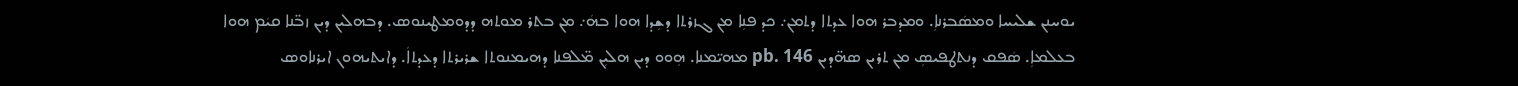ܝܘܚܢܢ ܫܠܝܚܐ ܘܡܣܿܒܪܢܐܼ. ܘܡܕܒܪ ܗܘܐ ܥܕܬܐ ܕܬܡܢ܇ ܟܕ ܦܢܼܐ ܡܢ ܓܙܪܬܐ ܕܫܼܕܐ ܗܘܐ ܒܗܿ܇ ܡܢ ܒܬܪ ܡܘܬܗ ܕܕܘܡܛܝܢܘܣ. ܕܒܗܠܝܢ ܕܝܢ ܙܒ̈ܢܐ ܩܝܿܡ ܗܘܐ ܒܥܠܡܐܼ. ܣܿܦܩ ܕܢܬܛܦܝܣܼ ܡܢ ܬܪܝܢ ܣܗ̈ܕܝܢ pb. 146 ܡܗܝ̈ܡܢܐ. ܗܼܘܘ ܕܝܢ ܗܠܝܼܢ ܡ̈ܠܦܢܐ ܕܗܝܡܢܘܬܐ ܫܪܝܪܬܐ ܕܥܕܬܐܿ. ܕܐܝܬܝܗܘܢ ܐܝܪܢܐܘܣ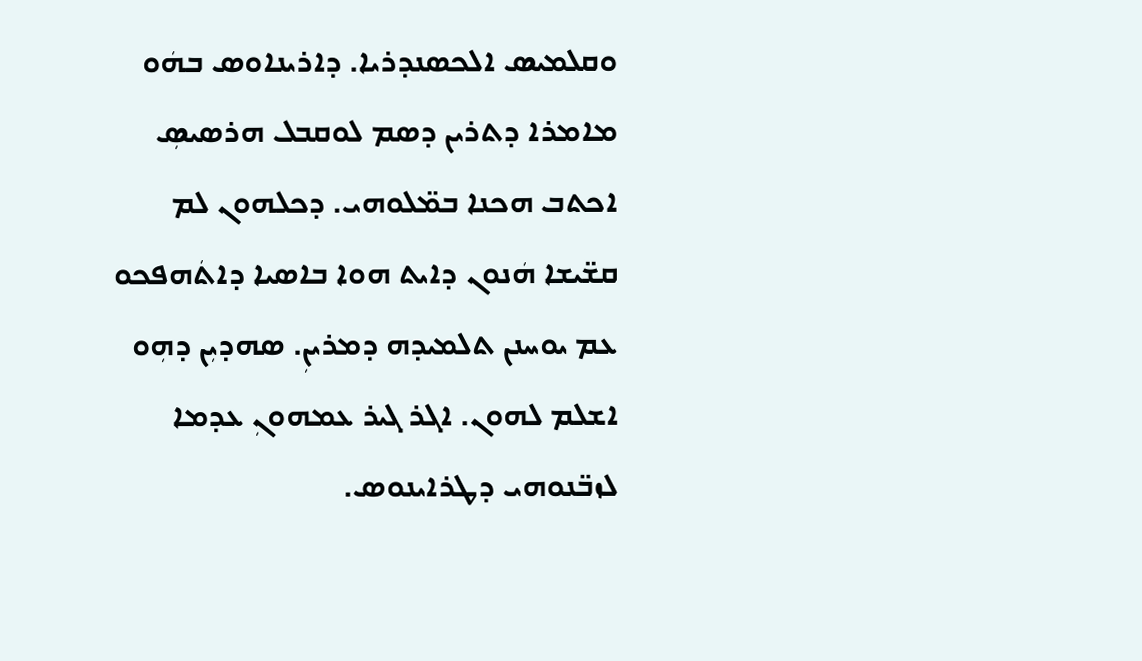ܘܩܠܡܝܣ ܐܠܟܣܢܕܪܝܐ. ܕܐܪܝܢܐܘܣ ܒܗܿܘ ܡܐܡܪܐ ܕܬܪܝܢ ܕܣܡ ܠܘܩܒܠ ܗܪܣܝܣܼ ܐܟܬܒ ܗܟܢܐ ܒܡ̈ܠܘܗܝ. ܕܟܠܗܘܢ ܠܡ ܩܫ̈ܝܫܐ ܗܿܢܘܢ ܕܐܝܬ ܗܘܐ ܒܐܣܝܐ ܕܐܬܿܗܦܟܘ ܥܡ ܝܘܚܢܢ ܬܠܡܝܕܗ ܕܡܪܝܢܼ. ܣܗܕܝܼܢ ܕܗܼܘ ܐܫܠܡ ܠܗܘܢ. ܐܓܪ ܓܝܪ ܥܡܗܘܢܼ ܥܕܡܐ ܠܙܒ̈ܢܘܗܝ ܕܛܪܐܝܢܘܣ.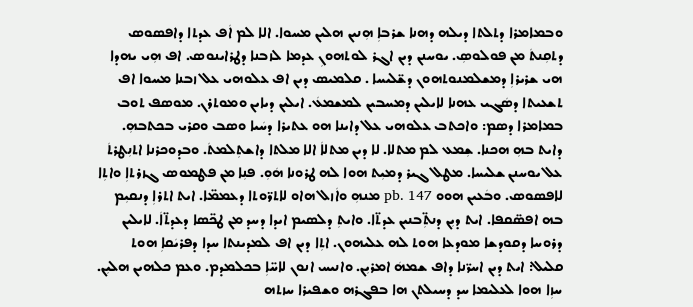ܘܒܡܐܡܪܐ ܕܬܠܬܐ ܕܝܠܗ ܕܗܢܐ ܫܪܒܐܼ ܗܼܢܝܢ ܗܠܝܢ ܡܚܘܐ. ܐܠܐ ܠܡ ܐܿܦ ܥܕܬܐ ܕܐܦܣܘܣ ܕܬܩܼܢܬܿ ܡܢ ܦܘܠܘܣܼ. ܝܘܚܢܢ ܕܝܢ ܐܓܪ ܠܘܬܗܘܢܼ ܥܕܡܐ ܠܙܒܢܐ ܕܛܪܐܝܢܘܣ. ܐܦ ܗܼܝ ܝܗܕܐ ܗܝ ܫܪܝܪܐܼ ܕܡܫܠܡܢܘܬܗܘܢ ܕܫ̈ܠܝܚܐ . ܩܠܡܝܣ ܕܝܢ ܐܦ ܥܠܘܗܝ ܥܠ ܙܒܢܐ ܡܚܘܐ ܐܦ ܬܫܥܝܬܐ ܕܣܿܓܝ ܥܗܢܐ ܠܐܝܠܝܢ ܕܡܚܒܝܢ ܠܡܫܡܥܿ. ܐܝܠܝܢ ܕܝܐܝܢ ܘܡܘܬܪܢ. ܡܘܣܦ ܬܘܒ ܒܡܐܡܪܐ ܕܣܡ: ܘܐܟܬܒ ܥܠܘܗܝ ܥܠ ܕܐܝܢܐ ܗܘ ܥܬܝܪܐ ܕܚܿܝܐ ܘܣܒ ܘܩܪܝ ܒܟܬܒܗܼ. ܕܐܝܬ ܒܗܼ ܗܟܢܐ. ܫܼܡܥ ܠܡ ܡܬܠܐ. ܠܐ ܕܝܢ ܡܬܠܐܿ ܐܠܐ ܡܠܬܐ ܕܐܫܬܼܠܡܬܿ. ܘܒܕܘܟܪܢܐ ܐܬܢܼܛܪܬܿ ܥܠ ܝܘܚܢܢ ܫܠܝܚܐ. ܡܛܠ ܓܝܪ ܕܡܝܼܬ ܗܘܐ ܠܗ ܛܪܘܢܐ ܗܿܘܼ. ܦܢܼܐ ܡܢ ܦܛܡܘܣ ܓܙܪܬܐܼ ܘܐܬܼܐ ܠܐܦܣܘܣ. ܘܒܿܥܝܢ ܗܘܘ pb. 147 ܡܢܗܼ ܘܐܿܙܠ ܗܐܘ ܠܐܬܪ̈ܘܬܐ ܕܥܡܡ̈ܐ. ܐܝܬ ܐܬܪܐܼ ܕܢܩܝܼܡ ܒܗ ܐܦܣ̈ܩܦܐ. ܐܝܬ ܕܝܼܢ ܕܢܬܼ̈ܒܢܝܢ ܥܕܬ̈ܐ. ܘܐܝܬܼ ܕܠܣܝܡ ܐܝܕܐ ܕܚܕ ܡܢ ܛܟ̈ܣܐ ܕܥܕܬ̈ܐܿ. ܠܐܝܠܝܢ ܕܪܘܚܐ ܕܩܘܕܫܐ ܡܘܕܥܐ ܗܘܬ ܠܗ ܥܠܝܗܘܢ. ܐܬܼܐ ܕܝܢ ܐܦ ܠܡܕܝܢܬܐ ܚܕܐ ܕܦܪܝܿܩܐܼ ܗܘܬ ܩܠܝܠ: ܐܝܬ ܕܝܢ ܐܚܪ̈ܢܐ ܕܐܦ ܫܡܗܿ ܐܡܪܝܼܢ. ܘܐܢܝܚ ܐܢܘܢ ܠܐܚ̈ܐܼ ܒܟܠܡܕܡ. ܘܥܡ ܟܠܗܝܢ ܗܠܝܼܢ. ܚܙܼܐ ܗܘܐ ܠܥܠܝܡܐ ܚܕ ܕܚܝܠܬܢ ܗܐ ܒܦܓܪܗ ܘܫܦܝܪܐ ܚܙܬܗ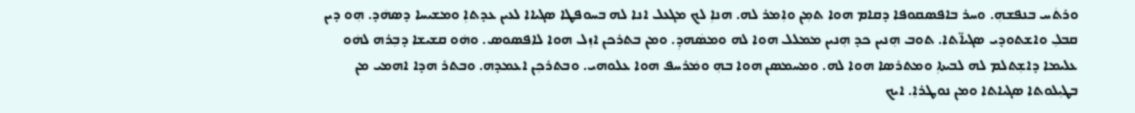ܘܪܬܿܚ ܒܢܦܫܗܼ. ܘܚܪ ܒܐܦܣܩܘܦܐ ܕܩܐܡ ܗܘܐ ܬܡܼܢ ܘܐܼܡܪ ܠܗ. ܗܢܐܼ ܠܟ ܡܓܥܠ ܐܢܐ ܠܗ ܒܚܘܦܛܐ ܣܓܝܐܐ ܠܥܝܢ ܥܕܬܐܼ ܘܡܫܝܚܐ ܕܣܗܿܕ. ܗܼܘ ܕܝܢ ܩܒܠܼ ܘܐܫܬܘܕܝ ܣܓܝܐ̈ܬܐ. ܬܘܒ ܗܼܢܝܢ ܟܕ ܗܼܢܝܢ ܡܡܠܠ ܗܘܐ ܠܗ ܘܡܣܿܗܕܼ. ܘܡܢ ܒܬܪܟܢ ܐܙܼܠ ܗܘܐ ܠܐܦܣܘܣ. ܘܗܿܘ ܩܫܝܫܐ ܕܒܼܪܗ ܠܗܿܘ ܥܠܝܡܐ ܕܐܫܼܬܠܡ ܠܗ ܠܒܝܬܐܼ ܘܡܬܪܣܐ ܗܘܐ ܠܗ. ܘܡܚܡܣܢ ܗܘܐ ܒܗܼ ܘܡܿܪܚܦ ܗܘܐ ܥܠܘܗܝ. ܘܒܬܪܟܼܢ ܐܥܡܕܗ. ܘܒܬܪ ܗܕܐ ܐܗܡܝ ܡܢ ܒܛܝܼܠܘܬܐ ܣܓܝܐܬܐ ܘܡܢ ܢܘܛܪܐܼ. ܐܝܟ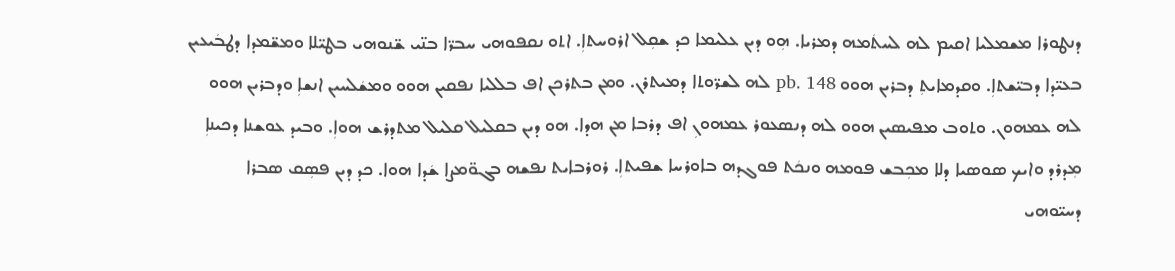ܕܢܛܘܪܐ ܡܫܡܠܝܐ ܐܩܝܡ ܠܗ ܠܚܬܿܡܗ ܕܡܪܝܐ. ܗܼܘ ܕܝܢ ܥܠܝܡܐ ܟܕ ܫܩܼܠ ܐܪܘܚܬܐܼ. ܐܬܘ ܢܩܦܘܗܝ ܚܒܪ̈ܐ ܒܢ̈ܝ ܫ̈ܢܘܗܝ ܒܛܝ̈ܠܐ ܘܡܫ̈ܡܕܐ ܕܛܒܿܝܥܝܢ ܒܥܝ̈ܕܐ ܕܒܝ̈ܫܬܐܼ. ܘܩܕܡܐܝܬܼ ܕܒܪܝܢ ܗܘܘ pb. 148 ܠܗ ܠܫܪ̈ܘܬܐ ܕܡܝܬܪܢ. ܘܡܢ ܒܬܪܟܢ ܐܦ ܒܠܠܝܐ ܢܦܩܝܢ ܗܘܘ ܘܡܫܿܠܚܝܢ ܐܢܫܐܼ ܘܕܒܪܝܢ ܗܘܘ ܠܗ ܥܡܗܘܢ. ܘܬܘܒ ܡܦܝܣܝܢ ܗܘܘ ܠܗ ܕܢܣܥܘܪ ܥܡܗܘܢܼ ܐܦ ܕܪܒܐ ܡܢ ܗܕܐ. ܗܘ ܕܝܢ ܒܩܠܝܠ ܩܠܝܠ ܡܬܕܪܫ ܗܘܐܼ. ܘܒܝܕ ܥܘܫܢܐ ܕܟܝܢܐܼ ܡܼܕܪܕ ܘܐܝܟ ܣܘܣܝܐ ܕܠܐ ܡܟܼܒܫ ܦܘܡܗ ܘܢܟܿܬ ܦܘܓܕܗ ܒܐܘܪܚܐ ܫܦܝܬܐܼ. ܪܘܪܒܐܝܬ ܢܦܫܗ ܒܓܘ̈ܡܨܐ ܫܿܕܐ ܗܘܐ. ܟܕ ܕܝܢ ܦܣܼܩ ܣܒܪܐ ܕܚܝ̈ܘܗܝ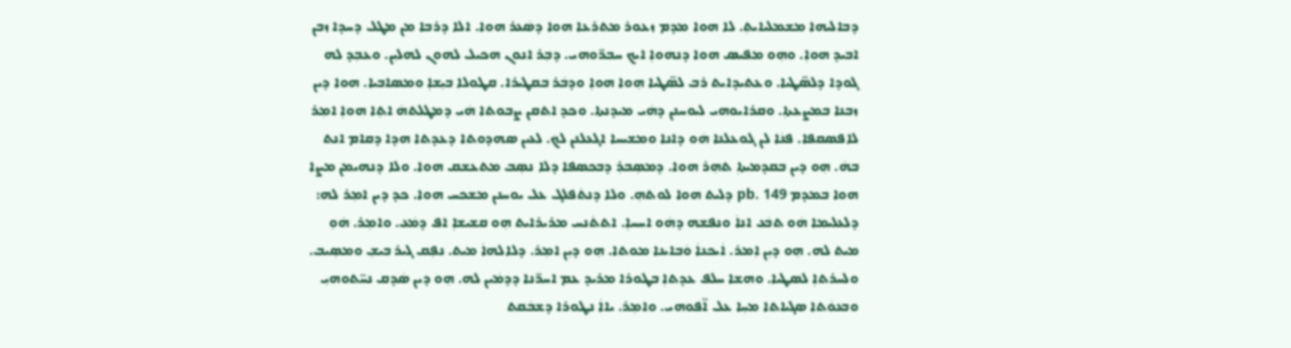ܕܒܐܠܝܗܐ ܡܫܡܠܝܐܝܬܼ. ܠܐ ܗܘܐ ܡܕܡ ܙܥܘܪ ܡܬܪܥܐ ܗܘܐ ܕܣܿܥܪ ܗܘܐ. ܐܠܐ ܕܪܒܐ ܡܢ ܡܛܠ ܕܚܕܐ ܙܒܢ ܐܒܝܕ ܗܘܐܼ. ܘܗܼܘ ܡܦܝܣ ܗܘܐ ܕܢܗܘܐܼ ܐܝܟ ܚܒܪ̈ܘܗܝ. ܕܒܼܪ ܐܢܘܢ ܗܟܝܠ ܠܗܘܢ ܠܗܠܝܼܢ. ܘܥܒܼܕ ܠܗ ܓܘܕܐ ܕܠܣ̈ܛܝܐ. ܘܥܬܝܕܐܝܬ ܪܒ ܠܣ̈ܛܝܐ ܗܼܘܐ ܗܘܐܼ ܘܕܒܿܪ ܒܩܛܝܪܐ. ܩܛܘܠܐ ܒܝܼܫܐܼ ܘܡܣܐܒܝܐ. ܗܘܐ ܕܝܢ ܙܒܢܐ ܒܡܨܥܬܐܼ. ܘܩܪܐܝܘܗܝ ܠܝܘܚܢܢ ܕܗܿܝ ܡܝܕܢܬܐ. ܘܟܕ ܐܬܩܢ ܨܒܘܬܐ ܗܿܝ ܕܡܛܠܬܗܿ ܐܬܼܐ ܗܘܐܼ ܐܡܼܪ ܠܐܦܣܩܦܐ. ܦܢܿܐ ܠܢ ܓܘܥܠܢܐ ܗܿܘ ܕܐܢܐ ܘܡܫܝܚܐ ܐܓܥܠܢܢ ܠܟܿ. ܠܥܝܢ ܣܗܕܘܬܐ ܕܥܕܬܐ ܗܕܐ ܕܩܐܡ ܐܢܬ ܒܗܿ. ܗܼܘ ܕܝܢ ܒܩܕܡܝܬܐܼ ܬܗܼܪ ܗܘܐ. ܕܡܣܼܒܪܼ ܕܒܟܣܦܐ ܕܠܐ ܢܣܼܒ ܡܬܥܫܩ ܗܘܐ. ܘܠܐ ܕܢܗܝܡܢ ܡܨܐ ܗܘܐ ܒܡܕܡ pb. 149 ܕܠܝܬ ܗܘܐ ܠܘܬܗܼ. ܘܠܐ ܕܢܬܿܦܠܓ ܥܠ ܝܘܚܢܢ ܡܫܟܚ ܗܘܐ. ܟܕ ܕܝܢ ܐܡܼܪ ܠܗ: ܕܠܥܠܝܡܐ ܗܿܘ ܬܒܿܥ ܐܢܐܿ ܘܢܦܫܗ ܕܗܿܘ ܐܚܚܐܼ. ܐܬܬܿܢܚ ܡܪܝܪܐܝܬ ܗܼܘ ܩܫܝܫܐܼ ܐܦ ܕܡܿܥ. ܘܐܡܼܪ. ܗܿܘܼ ܡܝܬ ܠܗ. ܗܼܘ ܕܝܼܢ ܐܼܡܪ. ܐܿܝܟܢܐܿ ܘܿܒܐܝܢܐ ܡܘܬܐ. ܗܼܘ ܕܝܼܢ ܐܡܼܪ. ܕܠܐܠܗܐܿ ܡܝܬ. ܢܦܼܩ ܓܝܪ ܒܝܫܼ ܘܡܣܼܝܒ. ܘܠܚܪܬܐܼ ܠܣܛܝܐ. ܘܗܫܐ ܚܠܦ ܥܕܬܐܼ ܒܛܘܪܐ ܡܪܝܕ ܥܡ ܐܚܪ̈ܢܐ ܕܕܡܿܝܢ ܠܗ. ܗܼܘ ܕܝܢ ܣܿܕܩ ܢܚ̈ܬܘܗܝܼ ܘܒܥܘܿܬܐ ܣܓܝܐܬܐ ܡܚܼܐ ܥܠ ܐ̈ܦܘܗܝ. ܘܐܡܼܪ. ܝܐܐܿ ܢܛܘܪܐ ܕܫܒܿܩܬ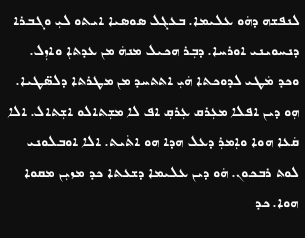ܠܢܦܫܗ ܕܗܿܘ ܥܠܝܡܐ. ܒܥܓܠ ܣܘܣܝܐ ܐܝܬܘ ܠܝܼ ܘܓܒܪܐ ܕܢܚܘܝܢܝ ܐܘܪܚܐ. ܕܒܼܪ ܗܟܝܠ ܡܢܗܿ ܡܢ ܥܕܬܐܼ ܘܐܙܼܠ. ܘܟܕ ܡܿܛܝ ܠܕܘܟܬܐ ܗܿܝܼ ܐܬܬܚܕ ܡܢ ܡܛܪܬܐ ܕܠܣ̈ܛܝܐ. ܗܼܘ ܕܝܢ ܐܦܠܐ ܡܥܼܪܩ ܥܼܪܩܼ ܐܦ ܠܐ ܡܫܼܬܐܠܘ ܐܫܼܬܐܠ. ܐܠܐ ܩܿܥܐ ܗܘܐ ܘܐܼܡܪܼ ܕܥܠ ܗܕܐ ܗܘ ܐܬܿܝܬ. ܐܠܐ ܐܘܒܠܘܢܝ ܠܘܬ ܪܒܟܘܢ. ܗܿܘ ܕܝܢ ܥܠܝܡܐ ܕܫܥܬܐ ܟܕ ܡܙܝܼܢ ܡܩܘܐ ܗܘܐ. ܟܕ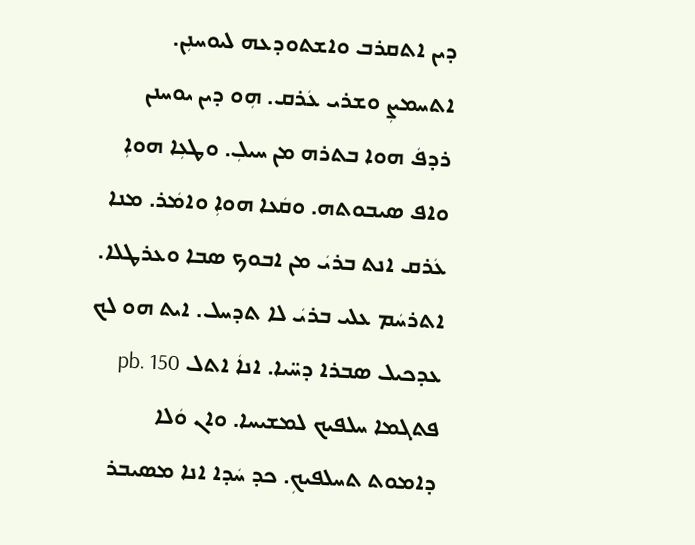ܕܝܢ ܐܬܩܪܒ ܘܐܫܬܘܕܥܗ ܠܝܘܚܢܼܢ. ܐܬܚܡܨܼ ܘܫܪܝ ܥܿܪܩ. ܗܼܘ ܕܝܢ ܝܘܚܢܢ ܪܕܦܿ ܗܘܐ ܒܬܪܗ ܡܢ ܚܝܠܼ. ܘܛܥܼܐ ܗܘܐܼ ܘܐܦ ܣܝܒܘܬܗ. ܘܩܿܥܐ ܗܘܐܼ ܘܐܡܿܪ. ܡܢܐ ܥܿܪܩ ܐܢܬ ܒܪܝܿ ܡܢ ܐܒܘܟ ܣܒܐ ܘܥܪܛܠܐ. ܐܬܪܚܿܡ ܥܠܝ ܒܪܝܿ ܠܐ ܬܕܚܠ. ܐܝܬ ܗܘ ܠܟ ܥܕܟܝܠ ܣܒܪܐ ܕܚ̈ܝܐ. ܐܢܐܿ ܐܬܠ pb. 150 ܦܬܓܡܐ ܚܠܦܝܟ ܠܡܫܝܚܐ. ܘܐܢ ܘܿܠܐ ܕܐܡܘܬ ܬܚܠܦܝܟܼ. ܟܕ ܚܿܕܐ ܐܢܐ ܡܣܝܒܪ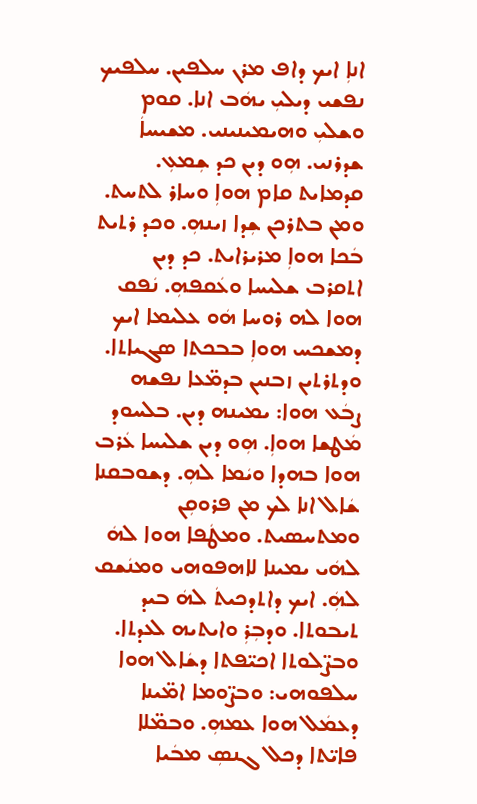ܐܢܐܼ ܐܝܟ ܕܐܦ ܡܪܢ ܚܠܦܝܢ. ܚܠܦܝܟ ܢܦܫܝ ܕܝܠܝܼ ܝܗܿܒ ܐܢܐ. ܩܘܡ ܘܫܠܝܼ ܘܗܝܡܝܢܝܢܝ. ܡܫܝܚܐܿ ܫܕܪܢܝ. ܗܼܘ ܕܝܢ ܟܕ ܫܼܡܥܼ. ܩܕܡܐܝܬ ܩܐܡ ܗܘܐܼ ܘܚܐܪ ܠܬܚܬ. ܘܡܢ ܒܬܪܟܢ ܫܼܕܐ ܙܝܢܗܼ. ܘܟܕ ܪܬܝܬ ܒܿܟܐ ܗܘܐܼ ܡܪܝܪܐܝܬ. ܟܕ ܕܝܢ ܐܬܩܪܒ ܫܠܝܚܐ ܘܥܿܩܦܗܼ. ܢܿܦܩ ܗܘܐ ܠܗ ܪܘܚܐ ܗܿܘ ܥܠܝܡܐ ܐܝܟ ܕܡܫܟܚ ܗܘܐܼ ܒܒܟܬܐ ܣܓܝܐܬܐ. ܘܕܬܪܬܝܢ ܙܒܢܝܢ ܒܕܡ̈ܥܐ ܢܦܫܗ ܨܒܿܥ ܗܘܐ: ܝܡܝܢܗ ܕܝܢ. ܒܠܚܘܕ ܡܿܛܫܐ ܗܘܐܼ. ܗܼܘ ܕܝܢ ܫܠܝܚܐ ܥܿܪܒ ܗܘܐ ܒܗܕܐ ܘܝܿܡܐ ܠܗܼ. ܕܫܘܒܩܢܐ ܫܿܐܠ ܐܢܐ ܠܟ ܡܢ ܦܪܘܩܼܢ ܘܡܬܚܣܝܬ. ܘܡܛܿܦܐ ܗܘܐ ܠܗܿ ܠܗܿܝ ܝܡܝܢܐ ܠܐܗܦܘܗܝ ܘܡܢܿܫܩ ܠܗܼܿ. ܐܝܟ ܕܐܬܕܟܝܬܿ ܠܗܿ ܒܝܕ ܬܝܒܘܬܐ. ܘܕܒܼܪܼ ܘܐܝܬܝܗ ܠܥܕܬܐ. ܘܒܨ̈ܠܘܬܐ ܐܟܝ̈ܦܬܐ ܕܫܿܐܠ ܗܘܐ ܚܠܦܘܗܝ: ܘܒܨ̈ܘܡܐ ܐܡ̈ܝܢܐ ܕܥܡܿܠ ܗܘܐ ܥܡܗܼ. ܘܒܡ̈ܠܐ ܦܐܝ̈ܬܐ ܕܟܠ ܓܢܣܼ ܡܒܿܝܐ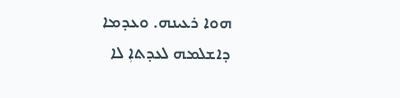ܗܘܐ ܪܥܝܢܗ. ܘܥܕܡܐ ܕܐܫܠܡܗ ܠܥܕܬܐܼ ܠܐ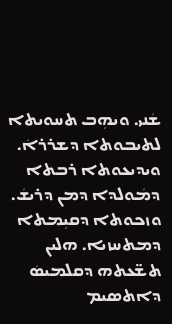ܫܿܢܝ. ܘܝܗܼܒ ܬܚܘܝܬܐ ܠܬܝܒܘܬܐ ܕܫܪܪܐܿ. ܘܝܕܝܥܘܬܐ ܪܒܬܐ ܕܡܿܘܠܕܐ ܕܡܢ ܕܪܝܫܿ. ܘܙܟܘܬܐ ܕܩܝܼܡܬܐ ܕܡܬܚܙܝܐ. ܗܠܝܢ ܬܫ̈ܥܬܗ ܕܩܠܡܝܣܿ ܕܐܬܣܝܡ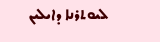ܠܝܘܬܪܢܐ ܕܐܝܠܝܢ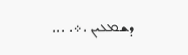ܕܫܡܥܝܢ .܀. ...